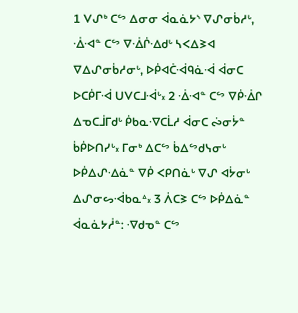1 ᐯᔑᒃ ᑕᔥ ᐃᓂᓂ ᐋᓇᓈᔭᔅ ᐁᔑᓂᑳᓱᒡ, ᐐᐗᓐ ᑕᔥ ᐁᐐᒌᐎᑯᒡ ᓴᐸᐃᕒᐊ ᐁᐃᔑᓂᑳᓱᓂᒡ, ᐅᑮᐊᑖᐙᑫᓈᐙ ᐋᓂᑕ ᐅᑕᑮᒥᐙ ᑌᐯᑕᒧᐙᒡ᙮ 2 ᐐᐗᓐ ᑕᔥ ᐁᑮᐐᒋ ᐃᓀᑕᒨᒥᑯᒡ ᑮᑲᓇᐌᑕᒫᓱ ᐋᓂᑕ ᔔᓂᔮᓐ ᑳᑮᐅᑎᓯᒡ᙮ ᒥᓂᒃ ᐃᑕᔥ ᑳᐃᔥᑯᓭᓂᒡ ᐅᑮᐃᔑᐎᓈᓐ ᐁᑮ ᐸᑭᑎᓈᒡ ᐁᔑ ᐊᔮᓂᒡ ᐃᔑᓂᔕᐙᑲᓇᐞ᙮ 3 ᐲᑕᕒ ᑕᔥ ᐅᑮᐃᓈᓐ ᐋᓇᓈᔭᓲᓐ: ᐌᑯᓀᓐ ᑕᔥ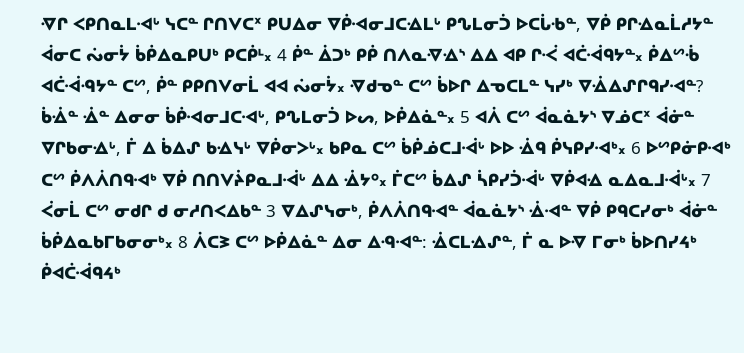ᐌᒋ ᐸᑭᑎᓇᒪᐗᒡ ᓭᑕᓐ ᒋᑎᐯᑕᕽ ᑭᑌᐃᓂ ᐁᑮᐗᓂᒧᑕᐎᒪᒡ ᑭᔐᒪᓂᑑ ᐅᑕᒑᑾᓐ, ᐁᑮ ᑭᒋᐎᓇᒫᓱᔭᓐ ᐋᓂᑕ ᔔᓂᔮ ᑳᑮᐃᓇᑭᑌᒃ ᑭᑕᑮᒻ᙮ 4 ᑮᓐ ᐄᑐᒃ ᑭᑮ ᑎᐱᓇᐌᐎᔅ ᐃᐃ ᐊᑭ ᒋᑆ ᐊᑖᐙᑫᔭᓐ᙮ ᑮᐃᔥᒀ ᐊᑖᐙᑴᔭᓐ ᑕᔥ, ᑮᓐ ᑭᑭᑎᐯᓂᒫ ᐊᐊ ᔔᓂᔮ᙮ ᐌᑯᓀᓐ ᑕᔥ ᑳᐅᒋ ᐃᓀᑕᒪᓐ ᓭᓯᒃ ᐁᐐᐃᔑᒋᑫᓯᐗᓐ? ᑳᐐᓐ ᐐᓐ ᐃᓂᓂ ᑳᑮᐗᓂᒧᑕᐗᒡ, ᑭᔐᒪᓂᑑ ᐅᔕ, ᐅᑮᐃᓈᓐ᙮ 5 ᐊᐲ ᑕᔥ ᐋᓇᓈᔭᔅ ᐁᓅᑕᕽ ᐋᓃᓐ ᐁᒋᑲᓂᐎᒡ, ᒦ ᐃ ᑳᐃᔑ ᑲᐎᓭᒡ ᐁᑮᓂᐳᒡ᙮ ᑲᑭᓇ ᑕᔥ ᑳᑮᓅᑕᒧᐙᒡ ᐅᐅ ᐐᑫ ᑮᓭᑭᓯᐗᒃ᙮ 6 ᐅᔥᑭᓃᑭᐗᒃ ᑕᔥ ᑮᐱᐲᑎᑫᐗᒃ ᐁᑮ ᑎᑎᐯᔩᑭᓇᒧᐙᒡ ᐃᐃ ᐐᔭᐤ᙮ ᒦᑕᔥ ᑳᐃᔑ ᓵᑭᓯᑑᐙᒡ ᐁᑮᐊᐎ ᓇᐃᓇᒧᐙᒡ᙮ 7 ᐹᓂᒫ ᑕᔥ ᓂᑯᒋ ᑯ ᓂᓱᑎᐸᐃᑲᓐ 3 ᐁᐃᔑᓭᓂᒃ, ᑮᐱᐲᑎᑫᐗᓐ ᐋᓇᓈᔭᔅ ᐐᐗᓐ ᐁᑮ ᑭᑫᑕᓯᓂᒃ ᐋᓃᓐ ᑳᑮᐃᓇᑲᒥᑲᓂᓂᒃ᙮ 8 ᐲᑕᕒ ᑕᔥ ᐅᑮᐃᓈᓐ ᐃᓂ ᐃᑴᐗᓐ: ᐐᑕᒪᐎᔑᓐ, ᒦ ᓇ ᐅᐌ ᒥᓂᒃ ᑳᐅᑎᓯᔦᒃ ᑮᐊᑖᐙᑫᔦᒃ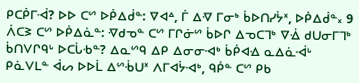ᑭᑕᑮᒥᐙ? ᐅᐅ ᑕᔥ ᐅᑮᐃᑰᓐ: ᐁᐊᐞ, ᒦ ᐃᐌ ᒥᓂᒃ ᑳᐅᑎᓯᔮᕽ, ᐅᑮᐃᑰᓐ᙮ 9 ᐲᑕᕒ ᑕᔥ ᐅᑮᐃᓈᓐ: ᐌᑯᓀᓐ ᑕᔥ ᒥᒋᓃᔥ ᑳᐅᒋ ᐃᓀᑕᒣᒃ ᐁᐐ ᑯᑌᓂᒥᒣᒃ ᑳᑎᐯᒋᑫᒡ ᐅᑕᒑᑾᓐ? ᐃᓇᔥᑫ ᐃᑭ ᐃᓂᓂᐗᒃ ᑳᑮᐊᐎ ᓇᐃᓈᐙᒡ ᑭᓈᐯᒪᓐ ᐋᔕ ᐅᐅᒫ ᐃᔥᒀᑌᕽ ᐱᒥᐊᔮᐗᒃ, ᑫᑮᓐ ᑕᔥ ᑭᑲ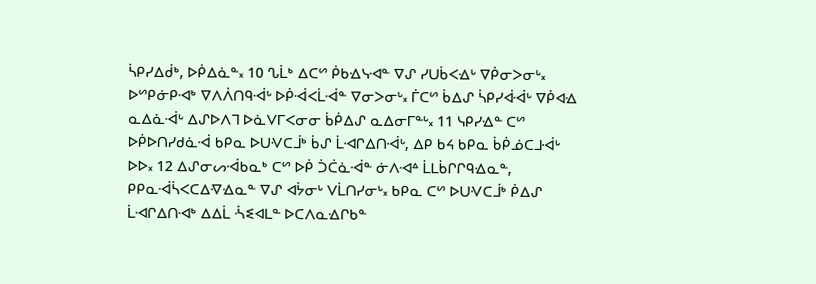ᓵᑭᓯᐃᑰᒃ, ᐅᑮᐃᓈᓐ᙮ 10 ᔐᒫᒃ ᐃᑕᔥ ᑮᑲᐎᓭᐗᓐ ᐁᔑ ᓯᑌᑳᐸᐎᒡ ᐁᑮᓂᐳᓂᒡ᙮ ᐅᔥᑭᓃᑭᐗᒃ ᐁᐱᐲᑎᑫᐙᒡ ᐅᑮᐙᐸᒫᐙᓐ ᐁᓂᐳᓂᒡ᙮ ᒦᑕᔥ ᑳᐃᔑ ᓵᑭᓯᐋᐙᒡ ᐁᑮᐊᐎ ᓇᐃᓈᐙᒡ ᐃᔑᐅᐱᒣ ᐅᓈᐯᒥᐸᓂᓂ ᑳᑮᐃᔑ ᓇᐃᓂᒥᓐᒡ᙮ 11 ᓭᑭᓯᐎᓐ ᑕᔥ ᐅᑮᐅᑎᓯᑯᓈᐙ ᑲᑭᓇ ᐅᑌᐺᑕᒨᒃ ᑳᔑ ᒫᐗᒋᐃᑎᐙᒡ, ᐃᑭ ᑲᔦ ᑲᑭᓇ ᑳᑮᓅᑕᒧᐙᒡ ᐅᐅ᙮ 12 ᐃᔑᓂᔕᐙᑲᓇᒃ ᑕᔥ ᐅᑮ ᑑᑖᓈᐙᓐ ᓃᐱᐗᐞ ᒫᒪᑳᒋᒋᑫᐎᓇᓐ, ᑭᑭᓇᐙᓵᐸᑕᐃᐌᐎᓇᓐ ᐁᔑ ᐊᔮᓂᒡ ᐯᒫᑎᓯᓂᒡ᙮ ᑲᑭᓇ ᑕᔥ ᐅᑌᐺᑕᒨᒃ ᑮᐃᔑ ᒫᐗᒋᐃᑎᐗᒃ ᐃᐃᒫ ᔂᓬᐊᒪᓐ ᐅᑕᐱᓇᐎᒋᑲᓐ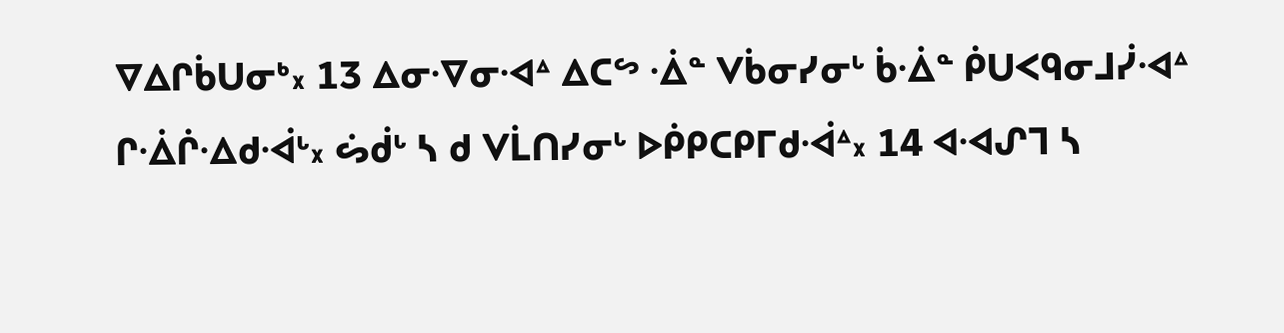ᐁᐃᒋᑳᑌᓂᒃ᙮ 13 ᐃᓂᐌᓂᐗᐞ ᐃᑕᔥ ᐐᓐ ᐯᑳᓂᓯᓂᒡ ᑳᐐᓐ ᑮᑌᐸᑫᓂᒧᓰᐗᐞ ᒋᐐᒌᐎᑯᐙᒡ᙮ ᔖᑰᒡ ᓴ ᑯ ᐯᒫᑎᓯᓂᒡ ᐅᑮᑭᑕᑭᒥᑯᐙᐞ᙮ 14 ᐊᐗᔑᒣ ᓴ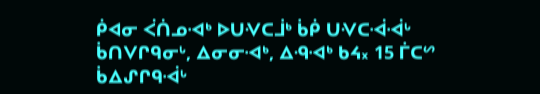ᑮᐊᓂ ᐹᑏᓄᐗᒃ ᐅᑌᐺᑕᒨᒃ ᑳᑮ ᑌᐺᑕᐙᐙᒡ ᑳᑎᐯᒋᑫᓂᒡ, ᐃᓂᓂᐗᒃ, ᐃᑴᐗᒃ ᑲᔦ᙮ 15 ᒦᑕᔥ ᑳᐃᔑᒋᑫᐙᒡ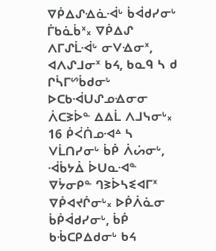ᐁᑮᐃᔑᐎᓈᐙᒡ ᑳᐋᑯᓯᓂᒡ ᒦᑲᓈᑳᕽ᙮ ᐁᑮᐃᔑ ᐱᒥᔑᒫᐙᒡ ᓂᐯᐎᓂᕽ, ᐊᐱᔑᒧᓂᕽ ᑲᔦ, ᑲᓇᑫ ᓴ ᑯ ᒋᓵᒥᔥᑳᑯᓂᒡ ᐅᑕᑲᐙᑌᔑᓄᐎᓂᓂ ᐲᑕᕒᐆᓐ ᐃᐃᒫ ᐱᒧᓭᓂᒡ᙮ 16 ᑮᐹᑏᓄᐗᐞ ᓴ ᐯᒫᑎᓯᓂᒡ ᑳᑮ ᐲᔖᓂᒡ, ᐙᑳᔭᐄ ᐆᑌᓇᐗᓐ ᐁᔮᓂᑭᓐ ᒉᕒᐆᓴᓬᐊᒥᕽ ᐁᑮᐊᔪᒌᓂᒡ᙮ ᐅᑮᐲᓈᓂ ᑳᑮᐋᑯᓯᓂᒡ, ᑳᑮ ᑲᒀᑕᑭᐃᑯᓂᒡ ᑲᔦ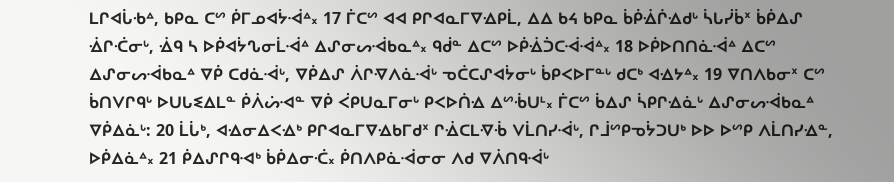ᒪᒋᐊᒑᑾᐞ, ᑲᑭᓇ ᑕᔥ ᑮᒥᓄᐊᔮᐙᐞ᙮ 17 ᒦᑕᔥ ᐊᐊ ᑭᒋᐊᓇᒥᐁᐎᑭᒫ, ᐃᐃ ᑲᔦ ᑲᑭᓇ ᑳᑮᐐᒌᐎᑯᒡ ᓵᒐᓰᑳᕽ ᑳᑮᐃᔑ ᐐᒋᑣᓂᒡ, ᐐᑫ ᓴ ᐅᑮᐊᔮᔐᓂᒫᐙᐞ ᐃᔑᓂᔕᐙᑲᓇᐞ᙮ ᑫᑰᓐ ᐃᑕᔥ ᐅᑮᐐᑑᑕᐙᐙᐞ᙮ 18 ᐅᑮᐅᑎᑎᓈᐙᐞ ᐃᑕᔥ ᐃᔑᓂᔕᐙᑲᓇᐞ ᐁᑮ ᑕᑯᓈᐙᒡ, ᐁᑮᐃᔑ ᐲᒋᐌᐱᓈᐙᒡ ᓀᑖᑕᔑᐊᔮᓂᒡ ᑳᑭᐸᐅᒥᓐᒡ ᑯᑕᒃ ᐊᐎᔭᐞ᙮ 19 ᐁᑎᐱᑲᓂᕽ ᑕᔥ ᑳᑎᐯᒋᑫᒡ ᐅᑌᒐᓬᐃᒪᓐ ᑮᐲᔖᐗᓐ ᐁᑮ ᐹᑭᑌᓇᒥᓂᒡ ᑭᐸᐅᑏᐎ ᐃᔥᒀᑌᒻ᙮ ᒦᑕᔥ ᑳᐃᔑ ᓵᑭᒋᐎᓈᒡ ᐃᔑᓂᔕᐙᑲᓇᐞ ᐁᑮᐃᓈᒡ: 20 ᒫᒑᒃ, ᐊᐎᓂᐃᐸᐎᒃ ᑭᒋᐊᓇᒥᐁᐎᑲᒥᑯᕽ ᒋᐐᑕᒪᐌᒀ ᐯᒫᑎᓯᐙᒡ, ᒋᒨᔥᑭᓀᔮᑐᑌᒃ ᐅᐅ ᐅᔥᑭ ᐱᒫᑎᓯᐎᓐ, ᐅᑮᐃᓈᐞ᙮ 21 ᑮᐃᔑᒋᑫᐗᒃ ᑳᑮᐃᓂᑣ᙮ ᑮᑎᐱᑭᓈᐙᓂᓂ ᐱᑯ ᐁᐲᑎᑫᐙᒡ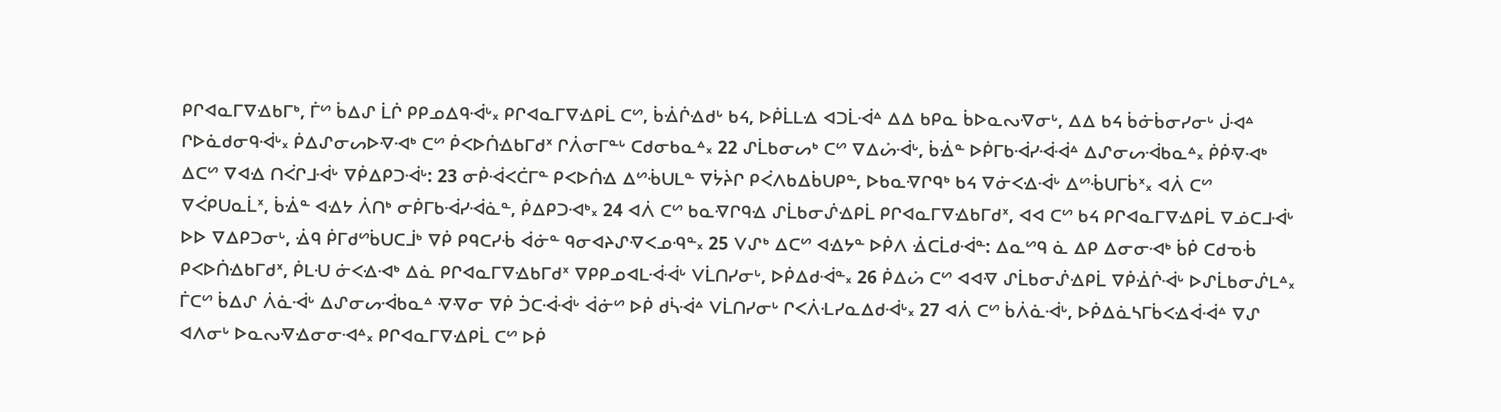ᑭᒋᐊᓇᒥᐁᐎᑲᒥᒃ, ᒦᔥ ᑳᐃᔑ ᒫᒌ ᑭᑭᓄᐃᑫᐙᒡ᙮ ᑭᒋᐊᓇᒥᐁᐎᑭᒫ ᑕᔥ, ᑳᐐᒌᐎᑯᒡ ᑲᔦ, ᐅᑮᒫᒪᐎ ᐊᑐᒫᐙᐞ ᐃᐃ ᑲᑭᓇ ᑳᐅᓇᔓᐌᓂᒡ, ᐃᐃ ᑲᔦ ᑳᓃᑳᓂᓯᓂᒡ ᒎᐗᐞ ᒋᐅᓈᑯᓂᑫᐙᒡ᙮ ᑮᐃᔑᓂᔕᐅᐌᐗᒃ ᑕᔥ ᑮᐸᐅᑏᐎᑲᒥᑯᕽ ᒋᐲᓂᒥᓐᒡ ᑕᑯᓂᑲᓇᐞ᙮ 22 ᔑᒫᑲᓂᔕᒃ ᑕᔥ ᐁᐃᔖᐙᒡ, ᑳᐐᓐ ᐅᑮᒥᑲᐙᓯᐙᐙᐞ ᐃᔑᓂᔕᐙᑲᓇᐞ᙮ ᑮᑮᐌᐗᒃ ᐃᑕᔥ ᐁᐊᐎ ᑎᐹᒋᒧᐙᒡ ᐁᑮᐃᑭᑐᐙᒡ: 23 ᓂᑮᐙᐸᑖᒥᓐ ᑭᐸᐅᑏᐎ ᐃᔥᒀᑌᒪᓐ ᐁᔮᔩᒋ ᑭᐹᐱᑲᐃᑳᑌᑭᓐ, ᐅᑲᓇᐌᒋᑫᒃ ᑲᔦ ᐁᓃᐸᐎᐙᒡ ᐃᔥᒀᑌᒥᑳᕽ᙮ ᐊᐲ ᑕᔥ ᐁᐹᑭᑌᓇᒫᕽ, ᑳᐐᓐ ᐊᐎᔭ ᐲᑎᒃ ᓂᑮᒥᑲᐙᓯᐙᓈᓐ, ᑮᐃᑭᑐᐗᒃ᙮ 24 ᐊᐲ ᑕᔥ ᑲᓇᐌᒋᑫᐎ ᔑᒫᑲᓂᔒᐎᑭᒫ ᑭᒋᐊᓇᒥᐁᐎᑲᒥᑯᕽ, ᐊᐊ ᑕᔥ ᑲᔦ ᑭᒋᐊᓇᒥᐁᐎᑭᒫ ᐁᓅᑕᒧᐙᒡ ᐅᐅ ᐁᐃᑭᑐᓂᒡ, ᐐᑫ ᑮᒥᑯᔥᑳᑌᑕᒨᒃ ᐁᑮ ᑭᑫᑕᓯᒀ ᐋᓃᓐ ᑫᓂᐊᔨᔑᐌᐸᓄᑴᓐ᙮ 25 ᐯᔑᒃ ᐃᑕᔥ ᐊᐎᔭᓐ ᐅᑮᐱ ᐐᑕᒫᑯᐙᓐ: ᐃᓇᔥᑫ ᓈ ᐃᑭ ᐃᓂᓂᐗᒃ ᑳᑮ ᑕᑯᓀᒀ ᑭᐸᐅᑏᐎᑲᒥᑯᕽ, ᑮᒪᑗ ᓃᐸᐎᐗᒃ ᐃᓈ ᑭᒋᐊᓇᒥᐁᐎᑲᒥᑯᕽ ᐁᑭᑭᓄᐊᒪᐙᐙᒡ ᐯᒫᑎᓯᓂᒡ, ᐅᑮᐃᑯᐙᓐ᙮ 26 ᑮᐃᔖ ᑕᔥ ᐊᐊᐌ ᔑᒫᑲᓂᔒᐎᑭᒫ ᐁᑮᐐᒌᐙᒡ ᐅᔑᒫᑲᓂᔒᒪᐞ᙮ ᒦᑕᔥ ᑳᐃᔑ ᐲᓈᐙᒡ ᐃᔑᓂᔕᐙᑲᓇᐞ ᐌᐌᓂ ᐁᑮ ᑑᑕᐙᐙᒡ ᐋᓃᔥ ᐅᑮ ᑯᓵᐙᐞ ᐯᒫᑎᓯᓂᒡ ᒋᐸᐲᒶᓯᓇᐃᑯᐙᒡ᙮ 27 ᐊᐲ ᑕᔥ ᑳᐲᓈᐙᒡ, ᐅᑮᐃᓈᓴᒥᑳᐸᐎᐋᐙᐞ ᐁᔑ ᐊᐱᓂᒡ ᐅᓇᔓᐌᐎᓂᓂᐗᐞ᙮ ᑭᒋᐊᓇᒥᐁᐎᑭᒫ ᑕᔥ ᐅᑮ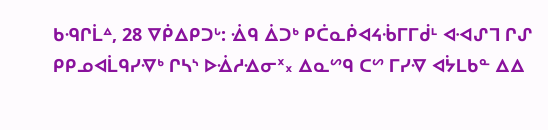ᑲᑴᒋᒫᐞ, 28 ᐁᑮᐃᑭᑐᒡ: ᐐᑫ ᐄᑐᒃ ᑭᑖᓇᑮᐊᔦᒀᒥᒥᑰᒻ ᐊᐗᔑᒣ ᒋᔑ ᑭᑭᓄᐊᒫᑫᓯᐌᒃ ᒋᓴᔅ ᐅᐐᓱᐎᓂᕽ᙮ ᐃᓇᔥᑫ ᑕᔥ ᒥᓯᐌ ᐊᔮᒪᑲᓐ ᐃᐃ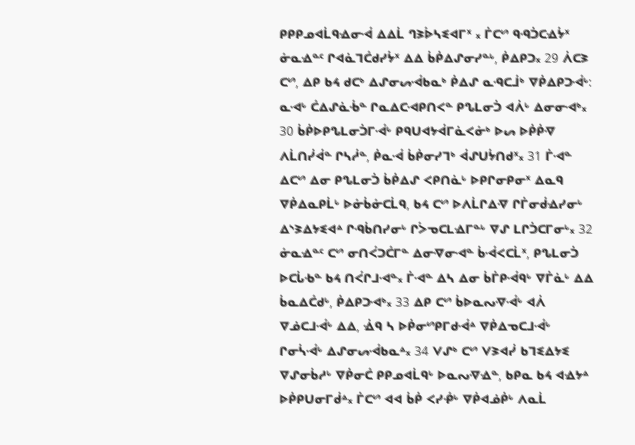ᑭᑭᑭᓄᐊᒫᑫᐎᓂᐙ ᐃᐃᒫ ᒉᕒᐆᓴᓬᐊᒥᕽ ᙮ ᒦᑕᔥ ᑫᑴᑑᑕᐎᔮᕽ ᓃᓇᐎᓐᑦ ᒋᐊᓈᒣᑖᑯᓯᔮᕽ ᐃᐃ ᑳᑮᐃᔑᓂᓯᓐᒡ, ᑮᐃᑭᑐ᙮ 29 ᐲᑕᕒ ᑕᔥ, ᐃᑭ ᑲᔦ ᑯᑕᒃ ᐃᔑᓂᔕᐙᑲᓇᒃ ᑮᐃᔑ ᓇᑴᑕᒨᒃ ᐁᑮᐃᑭᑐᐙᒡ: ᓇᐗᒡ ᑖᐃᔑᓈᒀᓐ ᒋᓇᐃᑕᐗᑭᑎᐸᓐ ᑭᔐᒪᓂᑑ ᐊᐲᒡ ᐃᓂᓂᐗᒃ᙮ 30 ᑳᑮᐅᑭᔐᒪᓂᑑᒥᐙᒡ ᑭᑫᑌᐊᔭᐋᒥᓈᐸᓃᒃ ᐅᔕ ᐅᑮᑮᐌ ᐱᒫᑎᓰᐋᓐ ᒋᓴᓲᓐ, ᑮᓇᐙ ᑳᑮᓂᓯᒣᒃ ᐋᔑᑌᔮᑎᑯᕽ᙮ 31 ᒦᐗᓐ ᐃᑕᔥ ᐃᓂ ᑭᔐᒪᓂᑑ ᑳᑮᐃᔑ ᐸᑭᑎᓈᒡ ᐅᑭᒋᓂᑭᓂᕽ ᐃᓇᑫ ᐁᑮᐃᓇᑭᒫᒡ ᐅᓃᑳᓃᑕᒫᑫ, ᑲᔦ ᑕᔥ ᐅᐱᒫᒋᐃᐌ ᒋᒦᓂᑰᐎᓯᓂᒡ ᐃᔅᕒᐃᔭᓬᐊᐞ ᒋᑴᑳᑎᓯᓂᒡ ᒋᐴᓀᑕᒪᐎᒥᓐᒡ ᐁᔑ ᒪᒋᑑᑕᒥᓂᒡ᙮ 32 ᓃᓇᐎᓐᑦ ᑕᔥ ᓂᑎᐹᑐᑖᒥᓐ ᐃᓂᐌᓂᐗᓐ ᑳᐙᐸᑕᒫᕽ, ᑭᔐᒪᓂᑑ ᐅᑕᒑᑾᓐ ᑲᔦ ᑎᐹᒋᒧᐗᓐ᙮ ᒦᐗᓐ ᐃᓴ ᐃᓂ ᑳᒦᑭᐙᑫᒡ ᐁᒦᓈᒡ ᐃᐃ ᑳᓇᐃᑖᑯᒡ, ᑮᐃᑭᑐᐗᒃ᙮ 33 ᐃᑭ ᑕᔥ ᑳᐅᓇᔓᐌᐙᒡ ᐊᐲ ᐁᓅᑕᒧᐙᒡ ᐃᐃ, ᐐᑫ ᓴ ᐅᑮᓂᔥᑭᒥᑯᐙᐞ ᐁᑮᐃᓀᑕᒧᐙᒡ ᒋᓂᓵᐙᒡ ᐃᔑᓂᔕᐙᑲᓇᐞ᙮ 34 ᐯᔑᒃ ᑕᔥ ᐯᕒᐊᓰ ᑲᒣᓬᐃᔭᓬ ᐁᔑᓂᑳᓱᒡ ᐁᑮᓂᑖ ᑭᑭᓄᐊᒫᑫᒡ ᐅᓇᔓᐌᐎᓐ, ᑲᑭᓇ ᑲᔦ ᐊᐎᔭᐞ ᐅᑮᑭᑌᓂᒥᑰᐞ᙮ ᒦᑕᔥ ᐊᐊ ᑳᑮ ᐸᓯᑸᒡ ᐁᑮᐊᓅᑮᒡ ᐱᓇᒫ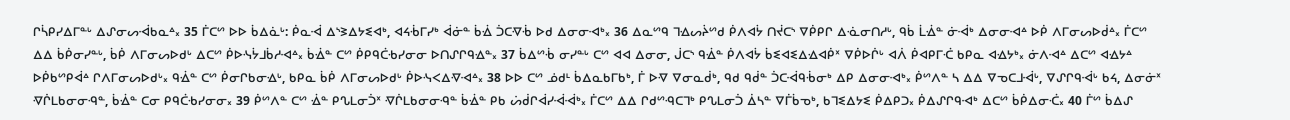ᒋᓵᑭᓯᐃᒥᓐᒡ ᐃᔑᓂᔕᐙᑲᓇᐞ᙮ 35 ᒦᑕᔥ ᐅᐅ ᑳᐃᓈᒡ: ᑮᓇᐙ ᐃᔅᕒᐃᔭᓬᐊᒃ, ᐊᔦᒀᒥᓯᒃ ᐋᓃᓐ ᑳᐐ ᑑᑕᐌᒀ ᐅᑯ ᐃᓂᓂᐗᒃ᙮ 36 ᐃᓇᔥᑫ ᒣᐎᔕᔩᔥᑯ ᑮᐱᐊᔮ ᑎᔫᑕᔅ ᐁᑮᑭᒋ ᐃᓍᓂᑎᓱᒡ, ᑫᑳ ᒫᐐᓐ ᓃᐙᒃ ᐃᓂᓂᐗᐞ ᐅᑮ ᐱᒥᓂᔕᐅᑰᐞ᙮ ᒦᑕᔥ ᐃᐃ ᑳᑮᓂᓯᓐᒡ, ᑳᑮ ᐱᒥᓂᔕᐅᑯᒡ ᐃᑕᔥ ᑮᐅᓶᔮᒧᑳᓱᐗᐞ᙮ ᑳᐐᓐ ᑕᔥ ᑮᑭᑫᑖᑾᓯᓂᓂ ᐅᑎᔑᒋᑫᐎᓐ᙮ 37 ᑳᐃᔥᒀ ᓂᓯᓐᒡ ᑕᔥ ᐊᐊ ᐃᓂᓂ, ᒎᑕᔅ ᑫᐐᓐ ᑮᐱᐊᔮ ᑳᓬᐊᓬᐃᐎᐊᑮᕽ ᐁᑮᐅᒌᒡ ᐊᐲ ᑮᐊᑭᒥᑣ ᑲᑭᓇ ᐊᐎᔭᒃ᙮ ᓃᐱᐗᐞ ᐃᑕᔥ ᐊᐎᔭᐞ ᐅᑮᑲᔥᑭᐋᐞ ᒋᐱᒥᓂᔕᐅᑯᒡ᙮ ᑫᐐᓐ ᑕᔥ ᑮᓂᒋᑲᓂᐎᒡ, ᑲᑭᓇ ᑳᑮ ᐱᒥᓂᔕᐅᑯᒡ ᑮᐅᓶᐸᐃᐌᐗᐞ᙮ 38 ᐅᐅ ᑕᔥ ᓅᑯᒻ ᑳᐃᓇᑲᒥᑲᒃ, ᒦ ᐅᐌ ᐁᓂᓇᑰᒃ, ᑫᑯ ᑫᑰᓐ ᑑᑕᐙᑫᒀᓂᒃ ᐃᑭ ᐃᓂᓂᐗᒃ᙮ ᑮᔥᐱᓐ ᓴ ᐃᐃ ᐁᓀᑕᒧᐙᒡ, ᐁᔑᒋᑫᐙᒡ ᑲᔦ, ᐃᓂᓃᕽ ᐌᒌᒪᑲᓂᓂᑴᓐ, ᑳᐐᓐ ᑕᓂ ᑭᑫᑖᑾᓯᓂᓂ᙮ 39 ᑮᔥᐱᓐ ᑕᔥ ᐐᓐ ᑭᔐᒪᓂᑑᕽ ᐌᒌᒪᑲᓂᓂᑴᓐ ᑳᐐᓐ ᑭᑲ ᔖᑰᒋᐋᓯᐙᐙᒃ᙮ ᒦᑕᔥ ᐃᐃ ᒋᑯᔥᑴᑕᒣᒃ ᑭᔐᒪᓂᑑ ᐄᓴᓐ ᐁᒦᑳᓀᒃ, ᑲᒣᓬᐃᔭᓬ ᑮᐃᑭᑐ᙮ ᑮᐃᔑᒋᑫᐗᒃ ᐃᑕᔥ ᑳᑮᐃᓂᑣ᙮ 40 ᒦᔥ ᑳᐃᔑ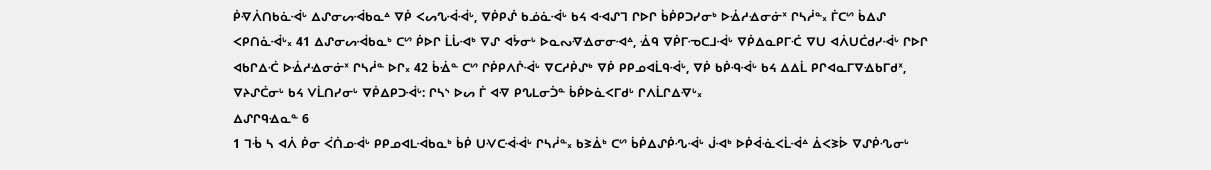ᑮᐌᐲᑎᑲᓈᐙᒡ ᐃᔑᓂᔕᐙᑲᓇᐞ ᐁᑮ ᐸᔕᔐᐙᐙᒡ, ᐁᑮᑭᔒ ᑲᓅᓈᐙᒡ ᑲᔦ ᐊᐗᔑᒣ ᒋᐅᒋ ᑳᑮᑭᑐᓯᓂᒃ ᐅᐐᓱᐎᓂᓃᕽ ᒋᓴᓲᓐ᙮ ᒦᑕᔥ ᑳᐃᔑ ᐸᑭᑎᓈᐙᒡ᙮ 41 ᐃᔑᓂᔕᐙᑲᓇᒃ ᑕᔥ ᑮᐅᒋ ᒫᒑᐗᒃ ᐁᔑ ᐊᔮᓂᒡ ᐅᓇᔓᐌᐎᓂᓂᐗᐞ, ᐐᑫ ᐁᑮᒥᓉᑕᒧᐙᒡ ᐁᑮᐃᓇᑭᒥᑣ ᐁᑌ ᐊᐲᑌᑖᑯᓯᐙᒡ ᒋᐅᒋ ᐊᑲᒋᐃᑣ ᐅᐐᓱᐎᓂᓃᕽ ᒋᓴᓲᓐ ᐅᒋ᙮ 42 ᑳᐐᓐ ᑕᔥ ᒋᑮᑭᐱᒌᐙᒡ ᐁᑕᓱᑮᔑᒃ ᐁᑮ ᑭᑭᓄᐊᒫᑫᐙᒡ, ᐁᑮ ᑲᑮᑴᐙᒡ ᑲᔦ ᐃᐃᒫ ᑭᒋᐊᓇᒥᐁᐎᑲᒥᑯᕽ, ᐁᔨᔑᑖᓂᒡ ᑲᔦ ᐯᒫᑎᓯᓂᒡ ᐁᑮᐃᑭᑐᐙᒡ: ᒋᓴᔅ ᐅᔕ ᒦ ᐊᐌ ᑭᔐᒪᓂᑑᓐ ᑳᑮᐅᓈᐸᒥᑯᒡ ᒋᐱᒫᒋᐃᐌᒡ᙮
ᐃᔑᒋᑫᐎᓇᓐ 6
1 ᒣᒀ ᓴ ᐊᐲ ᑮᓂ ᐹᑏᓄᐙᒡ ᑭᑭᓄᐊᒪᐙᑲᓇᒃ ᑳᑮ ᑌᐺᑕᐙᐙᒡ ᒋᓴᓲᓐ᙮ ᑲᕒᐄᒃ ᑕᔥ ᑳᑮᐃᔑᑮᔗᐙᒡ ᒎᐗᒃ ᐅᑮᐋᓍᐸᒫᐙᐞ ᐄᐸᕒᐆ ᐁᔑᑮᔗᓂᒡ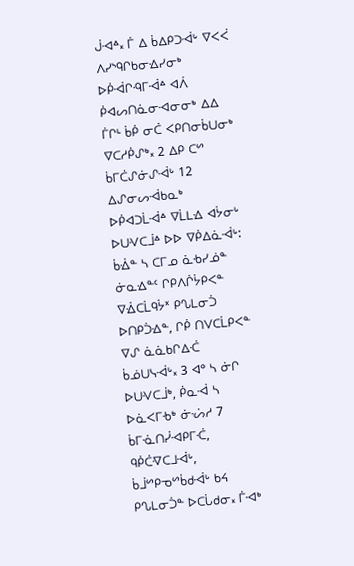ᒎᐗᐞ᙮ ᒦ ᐃ ᑳᐃᑭᑐᐙᒡ ᐁᐸᐹ ᐱᓯᔅᑫᒋᑲᓂᐎᓯᓂᒃ ᐅᑮᐙᒋᑴᒥᐙᐞ ᐊᐲ ᑮᐊᔕᑎᓈᓂᐗᓂᓂᒃ ᐃᐃ ᒦᒋᒻ ᑳᑮ ᓂᑖ ᐸᑭᑎᓂᑳᑌᓂᒃ ᐁᑕᓱᑮᔑᒃ᙮ 2 ᐃᑭ ᑕᔥ ᑳᒥᑖᔑᓃᔑᐙᒡ 12 ᐃᔑᓂᔕᐙᑲᓇᒃ ᐅᑮᐊᑐᒫᐙᐞ ᐁᒫᒪᐎ ᐊᔮᓂᒡ ᐅᑌᐺᑕᒨᐞ ᐅᐅ ᐁᑮᐃᓈᐙᒡ: ᑳᐐᓐ ᓴ ᑕᒥᓄ ᓈᑾᓯᓅᓐ ᓃᓇᐎᓐᑦ ᒋᑭᐱᒌᔮᑭᐸᓐ ᐁᐐᑕᒫᑫᔮᕽ ᑭᔐᒪᓂᑑ ᐅᑎᑭᑑᐎᓐ, ᒋᑮ ᑎᐯᑕᒫᑭᐸᓐ ᐁᔑ ᓈᓈᑲᒋᐃᑣ ᑳᓅᑌᓭᐙᒡ᙮ 3 ᐊᐤ ᓴ ᓃᒋ ᐅᑌᐺᑕᒨᒃ, ᑮᓇᐙ ᓴ ᐅᓈᐸᒥᑾᒃ ᓃᔣᓱ 7 ᑳᒥᓍᑎᓰᐗᑭᒥᑣ, ᑫᑮᑖᐌᑕᒧᐙᒡ, ᑳᒨᔥᑭᓀᔥᑳᑯᐙᒡ ᑲᔦ ᑭᔐᒪᓂᑑᓐ ᐅᑕᒑᑯᓂ᙮ ᒦᐗᒃ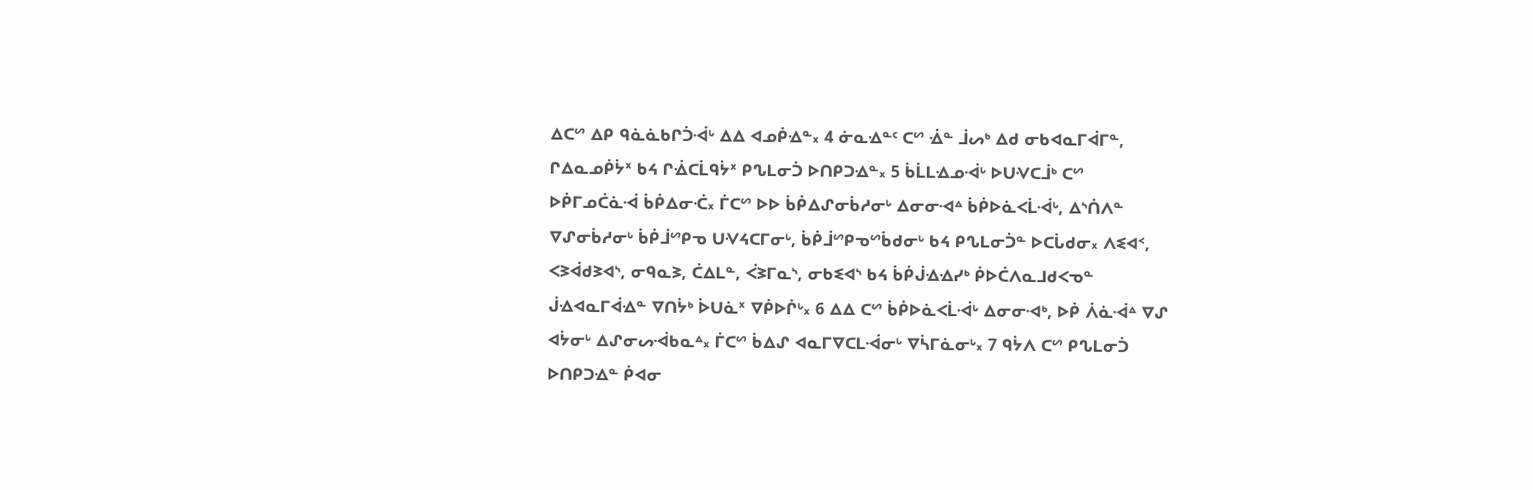ᐃᑕᔥ ᐃᑭ ᑫᓈᓈᑲᒋᑑᐙᒡ ᐃᐃ ᐊᓄᑮᐎᓐ᙮ 4 ᓃᓇᐎᓐᑦ ᑕᔥ ᐐᓐ ᒨᔕᒃ ᐃᑯ ᓂᑲᐊᓇᒥᐋᒥᓐ, ᒋᐃᓇᓄᑮᔮᕽ ᑲᔦ ᒋᐐᑕᒫᑫᔮᕽ ᑭᔐᒪᓂᑑ ᐅᑎᑭᑐᐎᓐ᙮ 5 ᑳᒫᒪᐎᓄᐙᒡ ᐅᑌᐺᑕᒨᒃ ᑕᔥ ᐅᑮᒥᓄᑖᓈᐙ ᑳᑮᐃᓂᑣ᙮ ᒦᑕᔥ ᐅᐅ ᑳᑮᐃᔑᓂᑳᓱᓂᒡ ᐃᓂᓂᐗᐞ ᑳᑮᐅᓈᐸᒫᐙᒡ, ᐃᔅᑏᐱᓐ ᐁᔑᓂᑳᓱᓂᒡ ᑳᑮᒨᔥᑭᓀ ᑌᐺᔦᑕᒥᓂᒡ, ᑳᑮᒨᔥᑭᓀᔥᑳᑯᓂᒡ ᑲᔦ ᑭᔐᒪᓂᑑᓐ ᐅᑕᒑᑯᓂ᙮ ᐱᓬᐊᑉ, ᐸᕒᐋᑯᕒᐊᔅ, ᓂᑫᓇᕒ, ᑖᐃᒪᓐ, ᐹᕒᒥᓇᔅ, ᓂᑲᓬᐊᔅ ᑲᔦ ᑳᑮᒎᐎᐎᓯᒃ ᑮᐅᑖᐱᓇᒧᑯᐸᓀᓐ ᒎᐎᐊᓇᒥᐋᐎᓐ ᐁᑎᔮᒃ ᐆᑌᓈᕽ ᐁᑮᐅᒌᒡ᙮ 6 ᐃᐃ ᑕᔥ ᑳᑮᐅᓈᐸᒫᐙᒡ ᐃᓂᓂᐗᒃ, ᐅᑮ ᐲᓈᐙᐞ ᐁᔑ ᐊᔮᓂᒡ ᐃᔑᓂᔕᐙᑲᓇᐞ᙮ ᒦᑕᔥ ᑳᐃᔑ ᐊᓇᒥᐁᑕᒪᐙᓂᒡ ᐁᓵᒥᓈᓂᒡ᙮ 7 ᑫᔮᐱ ᑕᔥ ᑭᔐᒪᓂᑑ ᐅᑎᑭᑐᐎᓐ ᑮᐊᓂ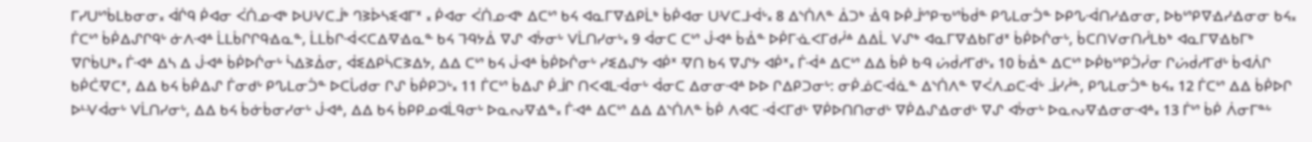ᒥᓯᑌᔥᑳᒪᑲᓂᓂ᙮ ᐋᒌᑫ ᑮᐊᓂ ᐹᑏᓄᐗᒃ ᐅᑌᐺᑕᒨᒃ ᒉᕒᐆᓴᓬᐊᒥᕽ ᙮ ᑮᐊᓂ ᐹᑏᓄᐗᒃ ᐃᑕᔥ ᑲᔦ ᐊᓇᒥᐁᐎᑭᒫᒃ ᑳᑮᐊᓂ ᑌᐺᑕᒧᐙᒡ᙮ 8 ᐃᔅᑏᐱᓐ ᐄᑐᒃ ᐐᑫ ᐅᑮᒨᔥᑭᓀᔥᑳᑰᓐ ᑭᔐᒪᓂᑑᓐ ᐅᑭᔐᐙᑎᓯᐎᓂᓂ, ᐅᑲᔥᑭᐁᐎᓯᐎᓂᓂ ᑲᔦ᙮ ᒦᑕᔥ ᑳᑮᐃᔑᒋᑫᒡ ᓃᐱᐗᐞ ᒫᒪᑳᒋᒋᑫᐎᓇᓐ, ᒫᒪᑳᒋᐙᐸᑕᐃᐌᐎᓇᓐ ᑲᔦ ᒣᑴᔭᐄ ᐁᔑ ᐊᔮᓂᒡ ᐯᒫᑎᓯᓂᒡ᙮ 9 ᐋᓂᑕ ᑕᔥ ᒎᐗᐞ ᑳᐐᓐ ᐅᑮᒥᓍᐸᒥᑯᓰᐞ ᐃᐃᒫ ᐯᔑᒃ ᐊᓇᒥᐁᐎᑲᒥᑯᕽ ᑳᑮᐅᒌᓂᒡ, ᑳᑕᑎᐯᓂᑎᓲᒪᑲᒃ ᐊᓇᒥᐁᐎᑲᒥᒃ ᐁᒋᑳᑌᒃ᙮ ᒦᐗᐞ ᐃᓴ ᐃ ᒎᐗᐞ ᑳᑮᐅᒌᓂᒡ ᓵᐃᕒᐄᓂ, ᐋᓬᐃᑭᓵᑕᕒᐃᔭ, ᐃᐃ ᑕᔥ ᑲᔦ ᒎᐗᐞ ᑳᑮᐅᒌᓂᒡ ᓯᓬᐃᔑᔭ ᐊᑮᕽ ᐌᑎ ᑲᔦ ᐁᔑᔭ ᐊᑮᕽ᙮ ᒦᐙᐞ ᐃᑕᔥ ᐃᐃ ᑳᑮ ᑲᑴ ᔖᑰᓱᒥᑯᒡ᙮ 10 ᑳᐐᓐ ᐃᑕᔥ ᐅᑮᑲᔥᑭᑑᓰᓂ ᒋᔖᑰᓱᒥᑯᒡ ᑳᐊᐲᒋ ᑲᑮᑖᐌᑕᕽ, ᐃᐃ ᑲᔦ ᑳᑮᐃᔑ ᒦᓂᑯᒡ ᑭᔐᒪᓂᑑᓐ ᐅᑕᒑᑯᓂ ᒋᔑ ᑳᑮᑭᑐᒡ᙮ 11 ᒦᑕᔥ ᑳᐃᔑ ᑮᒨᒋ ᑎᐸᐊᒪᐙᓂᒡ ᐋᓂᑕ ᐃᓂᓂᐗᐞ ᐅᐅ ᒋᐃᑭᑐᓂᒡ: ᓂᑮᓅᑕᐙᓈᓐ ᐃᔅᑏᐱᓐ ᐁᐹᐱᓄᑕᐙᒡ ᒨᓯᓲᓐ, ᑭᔐᒪᓂᑑᓐ ᑲᔦ᙮ 12 ᒦᑕᔥ ᐃᐃ ᑳᑮᐅᒋ ᐅᒻᐺᐋᓂᒡ ᐯᒫᑎᓯᓂᒡ, ᐃᐃ ᑲᔦ ᑳᓃᑳᓂᓯᓂᒡ ᒎᐗᐞ, ᐃᐃ ᑲᔦ ᑳᑭᑭᓄᐊᒫᑫᓂᒡ ᐅᓇᔓᐌᐎᓐ᙮ ᒦᐗᐞ ᐃᑕᔥ ᐃᐃ ᐃᔅᑏᐱᓐ ᑳᑮ ᐱᐊᑕ ᐙᐸᒥᑯᒡ ᐁᑮᐅᑎᑎᓂᑯᒡ ᐁᑮᐃᔑᐎᓂᑯᒡ ᐁᔑ ᐊᔮᓂᒡ ᐅᓇᔓᐌᐎᓂᓂᐗᐞ᙮ 13 ᒦᔥ ᑳᑮ ᐲᓂᒥᓐᒡ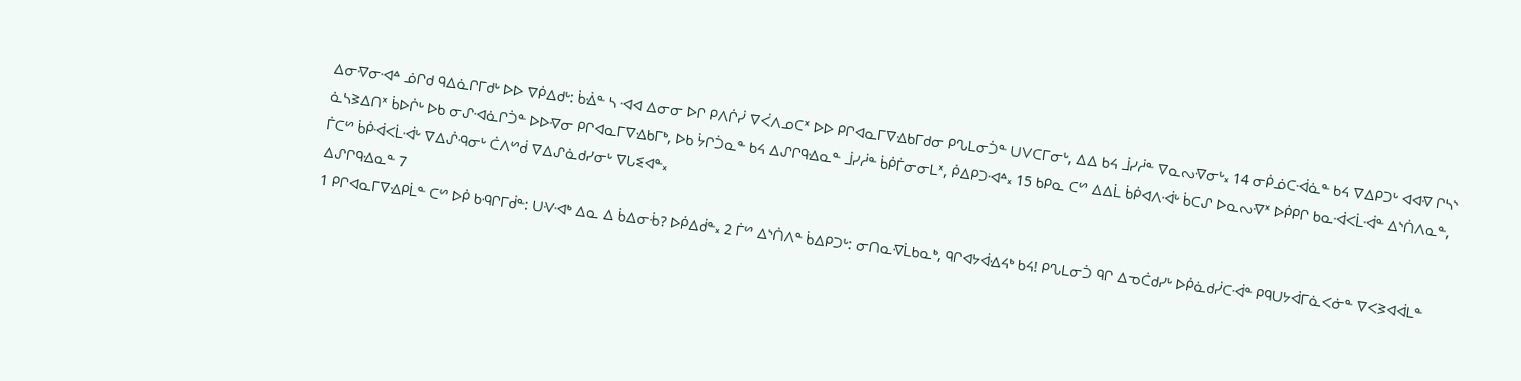ᐃᓂᐌᓂᐗᐞ ᓅᒋᑯ ᑫᐃᓈᒋᒥᑯᒡ ᐅᐅ ᐁᑮᐃᑯᒡ: ᑳᐐᓐ ᓴ ᐗᐊ ᐃᓂᓂ ᐅᒋ ᑭᐱᒌᓰ ᐁᐹᐱᓄᑕᕽ ᐅᐅ ᑭᒋᐊᓇᒥᐁᐎᑲᒥᑯᓂ ᑭᔐᒪᓂᑑᓐ ᑌᐯᑕᒥᓂᒡ, ᐃᐃ ᑲᔦ ᒨᓯᓲᓐ ᐁᓇᔓᐌᓂᒡ᙮ 14 ᓂᑮᓅᑕᐙᓈᓐ ᑲᔦ ᐁᐃᑭᑐᒡ ᐊᐊᐌ ᒋᓴᔅ ᓈᓴᕒᐃᑎᕽ ᑳᐅᒌᒡ ᐅᑲ ᓂᔑᐗᓈᒋᑑᓐ ᐅᐅᐌᓂ ᑭᒋᐊᓇᒥᐁᐎᑲᒥᒃ, ᐅᑲ ᔮᒋᑑᓇᓐ ᑲᔦ ᐃᔑᒋᑫᐎᓇᓐ ᒨᓯᓲᓐ ᑳᑮᒦᓂᓂᒪᕽ, ᑮᐃᑭᑐᐗᐞ᙮ 15 ᑲᑭᓇ ᑕᔥ ᐃᐃᒫ ᑳᑮᐊᐱᐙᒡ ᑳᑕᔑ ᐅᓇᔓᐌᕽ ᐅᑮᑭᒋ ᑲᓇᐙᐸᒫᐙᓐ ᐃᔅᑏᐱᓇᓐ, ᒦᑕᔥ ᑳᑮᐙᐸᒫᐙᒡ ᐁᐃᔒᑴᓂᒡ ᑖᐱᔥᑰ ᐁᐃᔑᓈᑯᓯᓂᒡ ᐁᒐᓬᐊᓐ᙮
ᐃᔑᒋᑫᐎᓇᓐ 7
1 ᑭᒋᐊᓇᒥᐁᐎᑭᒫᓐ ᑕᔥ ᐅᑮ ᑲᑴᒋᒥᑰᓐ: ᑌᐺᐗᒃ ᐃᓇ ᐃ ᑳᐃᓂᒀ? ᐅᑮᐃᑰᓐ᙮ 2 ᒦᔥ ᐃᔅᑏᐱᓐ ᑳᐃᑭᑐᒡ: ᓂᑎᓇᐌᒫᑲᓇᒃ, ᑫᒋᐊᔭᐋᐎᔦᒃ ᑲᔦ! ᑭᔐᒪᓂᑑ ᑫᒋ ᐃᓀᑖᑯᓯᒡ ᐅᑮᓈᑯᓰᑕᐙᓐ ᑭᑫᑌᔭᐋᒥᓈᐸᓃᓐ ᐁᐸᕒᐊᐋᒪᓐ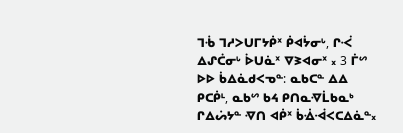ᒣᒀ ᒣᓱᐳᑌᒥᔭᑮᕽ ᑮᐊᔮᓂᒡ, ᒋᑆ ᐃᔑᑖᓂᒡ ᐆᑌᓈᕽ ᐁᕒᐊᓂᕽ ᙮ 3 ᒦᔥ ᐅᐅ ᑳᐃᓈᑯᐸᓀᓐ: ᓇᑲᑕᓐ ᐃᐃ ᑭᑕᑮᒻ, ᓇᑲᔥ ᑲᔦ ᑭᑎᓇᐌᒫᑲᓇᒃ ᒋᐃᔖᔭᓐ ᐌᑎ ᐊᑮᕽ ᑳᐐᐙᐸᑕᐃᓈᓐ᙮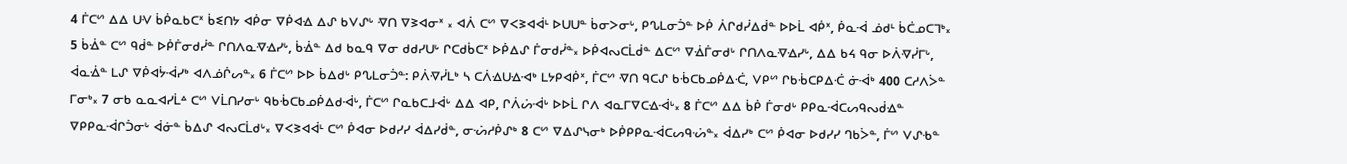4 ᒦᑕᔥ ᐃᐃ ᑌᐺ ᑳᑮᓇᑲᑕᕽ ᑳᓬᑎᔭ ᐊᑮᓂ ᐁᑮᐊᐎ ᐃᔑ ᑲᐯᔑᒡ ᐌᑎ ᐁᕒᐊᓂᕽ ᙮ ᐊᐲ ᑕᔥ ᐁᐸᕒᐊᐋᒻ ᐅᑌᑌᓐ ᑳᓂᐳᓂᒡ, ᑭᔐᒪᓂᑑᓐ ᐅᑮ ᐲᒋᑯᓰᐃᑰᓐ ᐅᐅᒫ ᐊᑮᕽ, ᑮᓇᐙ ᓅᑯᒻ ᑳᑖᓄᑕᒣᒃ᙮ 5 ᑳᐐᓐ ᑕᔥ ᑫᑰᓐ ᐅᑮᒦᓂᑯᓰᓐ ᒋᑎᐱᓇᐌᐎᓯᒡ, ᑳᐐᓐ ᐃᑯ ᑲᓇᑫ ᐁᓂ ᑯᑯᓯᑌᒡ ᒋᑕᑯᑳᑕᕽ ᐅᑮᐃᔑ ᒦᓂᑯᓰᓐ᙮ ᐅᑮᐊᔓᑕᒫᑰᓐ ᐃᑕᔥ ᐁᐐᒦᓂᑯᒡ ᒋᑎᐱᓇᐌᐎᓯᒡ, ᐃᐃ ᑲᔦ ᑫᓂ ᐅᐲᐌᓰᒥᒡ, ᐋᓇᐐᓐ ᒪᔑ ᐁᑮᐊᔮᐙᓯᒃ ᐊᐱᓅᒌᔕᓐ᙮ 6 ᒦᑕᔥ ᐅᐅ ᑳᐃᑯᒡ ᑭᔐᒪᓂᑑᓐ: ᑭᐲᐌᓰᒪᒃ ᓴ ᑕᐲᐎᑌᐎᐗᒃ ᒪᔭᑭᐊᑮᕽ, ᒦᑕᔥ ᐌᑎ ᑫᑕᔑ ᑲᒀᑕᑲᓄᑮᐃᑣ, ᐯᑭᔥ ᒋᑲᒀᑕᑭᐃᑣ ᓃᐙᒃ 400 ᑕᓱᐱᐴᓐ ᒥᓂᒃ᙮ 7 ᓂᑲ ᓇᓇᐊᓯᒫᐞ ᑕᔥ ᐯᒫᑎᓯᓂᒡ ᑫᑲᒀᑕᑲᓄᑮᐃᑯᐙᒡ, ᒦᑕᔥ ᒋᓇᑲᑕᒧᐙᒡ ᐃᐃ ᐊᑭ, ᒋᐲᔖᐙᒡ ᐅᐅᒫ ᒋᐱ ᐊᓇᒥᐁᑕᐎᐙᒡ᙮ 8 ᒦᑕᔥ ᐃᐃ ᑳᑮ ᒦᓂᑯᒡ ᑭᑭᓇᐙᑕᔕᑫᔓᑰᐎᓐ ᐁᑭᑭᓇᐙᒋᑑᓂᒡ ᐋᓃᓐ ᑳᐃᔑ ᐊᔓᑕᒫᑯᒡ᙮ ᐁᐸᕒᐊᐋᒻ ᑕᔥ ᑮᐊᓂ ᐅᑯᓯᓯ ᐋᐃᓯᑰᓐ, ᓂᔣᓱᑮᔑᒃ 8 ᑕᔥ ᐁᐃᔑᓭᓂᒃ ᐅᑮᑭᑭᓇᐙᑕᔕᑫᔣᓐ᙮ ᐋᐃᓯᒃ ᑕᔥ ᑮᐊᓂ ᐅᑯᓯᓯ ᒉᑲᐴᓐ, ᒦᔥ ᐯᔑᑾᓐ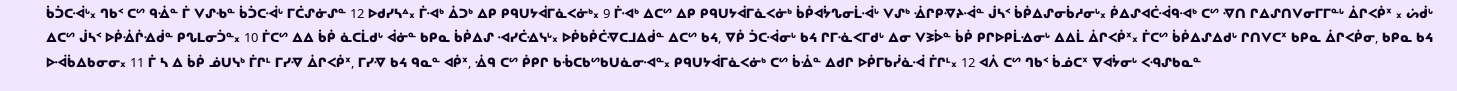ᑳᑑᑕᐙᒡ᙮ ᒉᑲᑉ ᑕᔥ ᑫᐐᓐ ᒦ ᐯᔑᑾᓐ ᑳᑑᑕᐙᒡ ᒥᑖᔑᓃᔑᓐ 12 ᐅᑯᓯᓴᐞ᙮ ᒦᐗᒃ ᐄᑐᒃ ᐃᑭ ᑭᑫᑌᔭᐋᒥᓈᐸᓃᒃ᙮ 9 ᒦᐗᒃ ᐃᑕᔥ ᐃᑭ ᑭᑫᑌᔭᐋᒥᓈᐸᓃᒃ ᑳᑮᐊᔮᔐᓂᒫᐙᒡ ᐯᔑᒃ ᐐᒋᑭᐌᔨᐙᓐ ᒎᓴᑉ ᑳᑮᐃᔑᓂᑳᓱᓂᒡ᙮ ᑮᐃᔑᐊᑖᐙᑫᐗᒃ ᑕᔥ ᐌᑎ ᒋᐃᔑᑎᐯᓂᒥᒥᓐᒡ ᐄᒋᐸᑮᕽ ᙮ ᔖᑰᒡ ᐃᑕᔥ ᒎᓴᑉ ᐅᑮᐐᒌᐎᑰᓐ ᑭᔐᒪᓂᑑᓐ᙮ 10 ᒦᑕᔥ ᐃᐃ ᑳᑮ ᓈᑕᒫᑯᒡ ᐋᓃᓐ ᑲᑭᓇ ᑳᑮᐃᔑ ᐗᓯᑖᐎᓭᒡ᙮ ᐅᑮᑲᑮᑖᐌᑕᒧᐃᑰᓐ ᐃᑕᔥ ᑲᔦ, ᐁᑮ ᑑᑕᐙᓂᒡ ᑲᔦ ᒋᒥᓍᐸᒥᑯᒡ ᐃᓂ ᐯᕒᐆᓐ ᑳᑮ ᑭᒋᐅᑭᒫᐎᓂᒡ ᐃᐃᒫ ᐄᒋᐸᑮᕽ᙮ ᒦᑕᔥ ᑳᑮᐃᔑᐃᑯᒡ ᒋᑎᐯᑕᕽ ᑲᑭᓇ ᐄᒋᐸᑮᓂ, ᑲᑭᓇ ᑲᔦ ᐅᐙᑳᐃᑲᓂᓂ᙮ 11 ᒦ ᓴ ᐃ ᑳᑮ ᓅᑌᓭᒃ ᒦᒋᒻ ᒥᓯᐌ ᐄᒋᐸᑮᕽ, ᒥᓯᐌ ᑲᔦ ᑫᓇᓐ ᐊᑮᕽ, ᐐᑫ ᑕᔥ ᑮᑭᒋ ᑲᒀᑕᑲᔥᑲᑌᓈᓂᐗᓐ᙮ ᑭᑫᑌᔭᐋᒥᓈᐸᓃᒃ ᑕᔥ ᑳᐐᓐ ᐃᑯᒋ ᐅᑮᒥᑲᓰᓈᐙ ᒦᒋᒻ᙮ 12 ᐊᐲ ᑕᔥ ᒉᑲᑉ ᑳᓅᑕᕽ ᐁᐊᔮᓂᒡ ᐸᑴᔑᑲᓇᓐ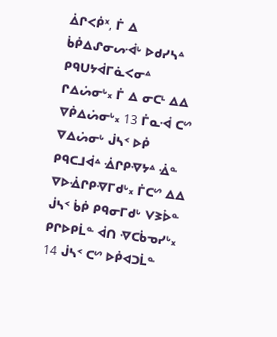ᐄᒋᐸᑮᕽ, ᒦ ᐃ ᑳᑮᐃᔑᓂᔕᐙᒡ ᐅᑯᓯᓴᐞ ᑭᑫᑌᔭᐋᒥᓈᐸᓂᐞ ᒋᐃᔖᓂᒡ᙮ ᒦ ᐃ ᓂᑕᒻ ᐃᐃ ᐁᑮᐃᔖᓂᒡ᙮ 13 ᒦᓇᐙ ᑕᔥ ᐁᐃᔖᓂᒡ ᒎᓴᑉ ᐅᑮ ᑭᑫᑕᒧᐋᐞ ᐐᒋᑭᐌᔭᐞ ᐐᓐ ᐁᐅᐐᒋᑭᐌᒥᑯᒡ᙮ ᒦᑕᔥ ᐃᐃ ᒎᓴᑉ ᑳᑮ ᑭᑫᓂᒥᑯᒡ ᐯᕒᐆᓐ ᑭᒋᐅᑭᒫᓐ ᐋᑎ ᐌᑕᑳᓀᓯᒡ᙮ 14 ᒎᓴᑉ ᑕᔥ ᐅᑮᐊᑐᒫᓐ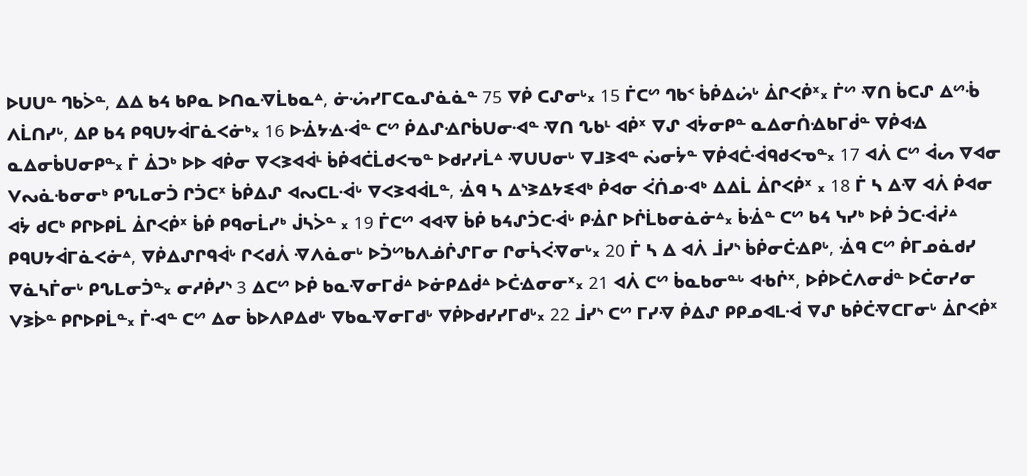ᐅᑌᑌᓐ ᒉᑲᐴᓐ, ᐃᐃ ᑲᔦ ᑲᑭᓇ ᐅᑎᓇᐌᒫᑲᓇᐞ, ᓃᔣᓯᒥᑕᓇᔑᓈᓈᓐ 75 ᐁᑮ ᑕᔑᓂᒡ᙮ 15 ᒦᑕᔥ ᒉᑲᑉ ᑳᑮᐃᔖᒡ ᐄᒋᐸᑮᕽ᙮ ᒦᔥ ᐌᑎ ᑳᑕᔑ ᐃᔥᒀ ᐱᒫᑎᓯᒡ, ᐃᑭ ᑲᔦ ᑭᑫᑌᔭᐋᒥᓈᐸᓃᒃ᙮ 16 ᐅᐐᔭᐎᐙᓐ ᑕᔥ ᑮᐃᔑᐎᒋᑳᑌᓂᐗᓐ ᐌᑎ ᔐᑲᒻ ᐊᑮᕽ ᐁᔑ ᐊᔮᓂᑭᓐ ᓇᐃᓂᑏᐎᑲᒥᑰᓐ ᐁᑮᐊᐎ ᓇᐃᓂᑳᑌᓂᑭᓐ᙮ ᒦ ᐄᑐᒃ ᐅᐅ ᐊᑮᓂ ᐁᐸᕒᐊᐋᒻ ᑳᑮᐊᑖᒫᑯᐸᓀᓐ ᐅᑯᓯᓯᒫᐞ ᐌᑌᑌᓂᒡ ᐁᒧᕒᐊᓐ ᔔᓂᔮᓐ ᐁᑮᐊᑖᐙᑫᑯᐸᓀᓐ᙮ 17 ᐊᐲ ᑕᔥ ᐋᔕ ᐁᐊᓂ ᐯᔓᓈᑾᓂᓂᒃ ᑭᔐᒪᓂᑑ ᒋᑑᑕᕽ ᑳᑮᐃᔑ ᐊᔓᑕᒪᐙᒡ ᐁᐸᕒᐊᐋᒪᓐ, ᐐᑫ ᓴ ᐃᔅᕒᐃᔭᓬᐊᒃ ᑮᐊᓂ ᐹᑏᓄᐗᒃ ᐃᐃᒫ ᐄᒋᐸᑮᕽ ᙮ 18 ᒦ ᓴ ᐃᐌ ᐊᐲ ᑮᐊᓂ ᐊᔮ ᑯᑕᒃ ᑭᒋᐅᑭᒫ ᐄᒋᐸᑮᕽ ᑳᑮ ᑭᑫᓂᒫᓯᒃ ᒎᓴᐴᓐ ᙮ 19 ᒦᑕᔥ ᐊᐊᐌ ᑳᑮ ᑲᔦᔑᑑᑕᐙᒡ ᑭᐐᒋ ᐅᒌᒫᑲᓂᓈᓃᐞ᙮ ᑳᐐᓐ ᑕᔥ ᑲᔦ ᓭᓯᒃ ᐅᑮ ᑑᑕᐙᓰᐞ ᑭᑫᑌᔭᐋᒥᓈᐸᓃᐞ, ᐁᑮᐃᔑᒋᑫᐋᒡ ᒋᐸᑯᐲ ᐌᐱᓈᓂᒡ ᐅᑑᔥᑲᐱᓅᒌᔑᒥᓂ ᒋᓂᓵᐹᐌᓂᒡ᙮ 20 ᒦ ᓴ ᐃ ᐊᐲ ᒨᓯᔅ ᑳᑮᓂᑖᐎᑭᒡ, ᐐᑫ ᑕᔥ ᑮᒥᓄᓈᑯᓯ ᐁᓈᓴᒦᓂᒡ ᑭᔐᒪᓂᑑᓐ᙮ ᓂᓱᑮᓯᔅ 3 ᐃᑕᔥ ᐅᑮ ᑲᓇᐌᓂᒥᑰᐞ ᐅᓃᑭᐃᑰᐞ ᐅᑖᐎᓂᓂᕽ᙮ 21 ᐊᐲ ᑕᔥ ᑳᓇᑲᓂᓐᒡ ᐊᑾᒌᕽ, ᐅᑮᐅᑖᐱᓂᑰᓐ ᐅᑖᓂᓯᓂ ᐯᕒᐆᓐ ᑭᒋᐅᑭᒫᓐ᙮ ᒦᐗᓐ ᑕᔥ ᐃᓂ ᑳᐅᐱᑭᐃᑯᒡ ᐁᑲᓇᐌᓂᒥᑯᒡ ᐁᑮᐅᑯᓯᓯᒥᑯᒡ᙮ 22 ᒨᓯᔅ ᑕᔥ ᒥᓯᐌ ᑮᐃᔑ ᑭᑭᓄᐊᒪᐙ ᐁᔑ ᑲᑮᑖᐌᑕᒥᓂᒡ ᐄᒋᐸᑮᕽ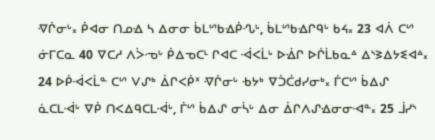ᐌᒌᓂᒡ᙮ ᑮᐊᓂ ᑎᓄᐎ ᓴ ᐃᓂᓂ ᑳᒪᔥᑲᐎᑮᔗᒡ, ᑳᒪᔥᑲᐎᒋᑫᒡ ᑲᔦ᙮ 23 ᐊᐲ ᑕᔥ ᓃᒥᑕᓇ 40 ᐁᑕᓱ ᐱᐴᓉᒡ ᑮᐃᓀᑕᒻ ᒋᐊᑕ ᐙᐸᒫᒡ ᐅᐐᒋ ᐅᒌᒫᑲᓇᐞ ᐃᔅᕒᐃᔭᓬᐊᐞ᙮ 24 ᐅᑮᐙᐸᒫᓐ ᑕᔥ ᐯᔑᒃ ᐄᒋᐸᑮᕽ ᐌᒌᓂᒡ ᑾᔭᒃ ᐁᑑᑖᑯᓯᓂᒃ᙮ ᒦᑕᔥ ᑳᐃᔑ ᓈᑕᒪᐙᒡ ᐁᑮ ᑎᐸᐃᑫᑕᒪᐙᒡ, ᒦᔥ ᑳᐃᔑ ᓂᓵᒡ ᐃᓂ ᐄᒋᐱᔑᐎᓂᓂᐗᓐ᙮ 25 ᒨᓯᔅ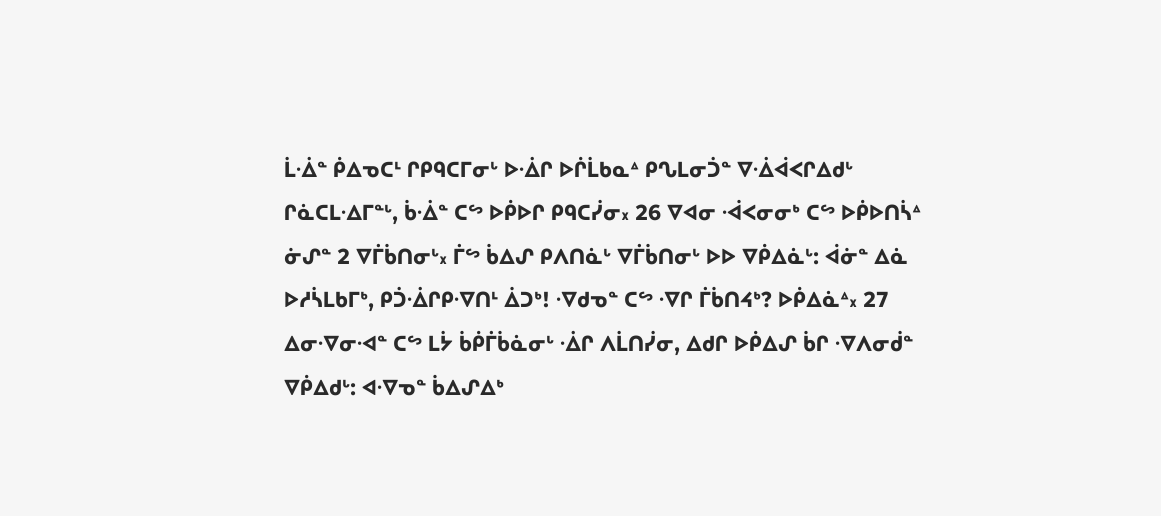ᒫᐐᓐ ᑮᐃᓀᑕᒻ ᒋᑭᑫᑕᒥᓂᒡ ᐅᐐᒋ ᐅᒌᒫᑲᓇᐞ ᑭᔐᒪᓂᑑᓐ ᐁᐐᐋᐸᒋᐃᑯᒡ ᒋᓈᑕᒪᐎᒥᓐᒡ, ᑳᐐᓐ ᑕᔥ ᐅᑮᐅᒋ ᑭᑫᑕᓰᓂ᙮ 26 ᐁᐊᓂ ᐙᐸᓂᓂᒃ ᑕᔥ ᐅᑮᐅᑎᓵᐞ ᓃᔑᓐ 2 ᐁᒦᑳᑎᓂᒡ᙮ ᒦᔥ ᑳᐃᔑ ᑭᐱᑎᓈᒡ ᐁᒦᑳᑎᓂᒡ ᐅᐅ ᐁᑮᐃᓈᒡ: ᐋᓃᓐ ᐃᓈ ᐅᓱᓵᒪᑲᒥᒃ, ᑭᑑᐐᒋᑭᐌᑎᒻ ᐄᑐᒃ! ᐌᑯᓀᓐ ᑕᔥ ᐌᒋ ᒦᑳᑎᔦᒃ? ᐅᑮᐃᓈᐞ᙮ 27 ᐃᓂᐌᓂᐗᓐ ᑕᔥ ᒪᔮ ᑳᑮᒦᑳᓈᓂᒡ ᐐᒋ ᐱᒫᑎᓰᓂ, ᐃᑯᒋ ᐅᑮᐃᔑ ᑳᒋ ᐌᐱᓂᑰᓐ ᐁᑮᐃᑯᒡ: ᐊᐌᓀᓐ ᑳᐃᔑᐃᒃ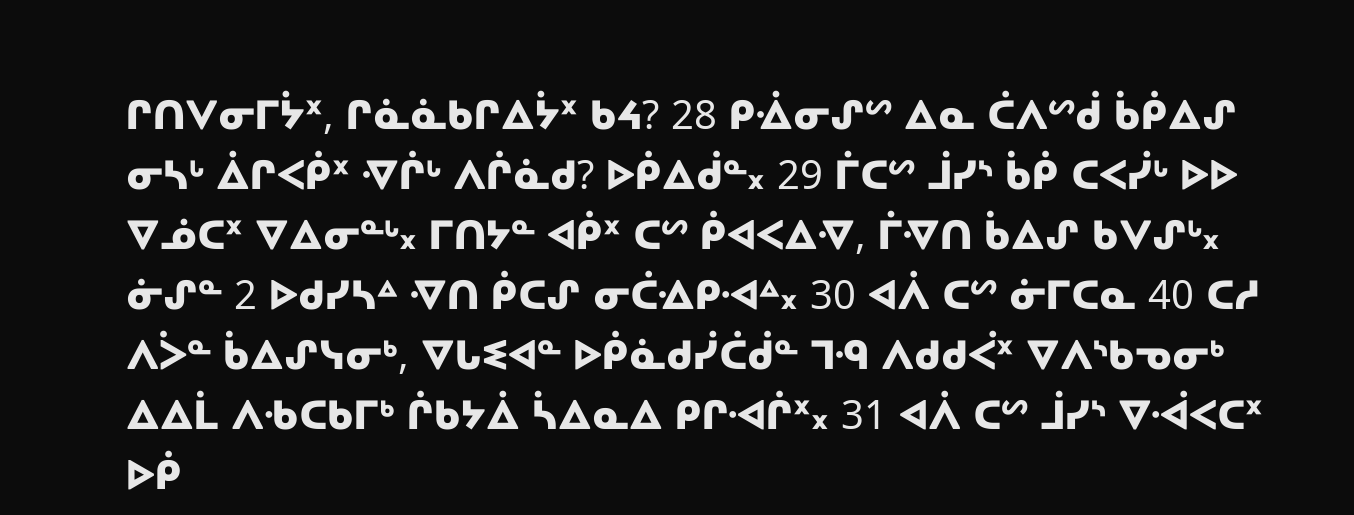ᒋᑎᐯᓂᒥᔮᕽ, ᒋᓈᓈᑲᒋᐃᔮᕽ ᑲᔦ? 28 ᑭᐐᓂᔑᔥ ᐃᓇ ᑖᐱᔥᑰ ᑳᑮᐃᔑ ᓂᓴᒡ ᐄᒋᐸᑮᕽ ᐌᒌᒡ ᐱᒌᓈᑯ? ᐅᑮᐃᑰᓐ᙮ 29 ᒦᑕᔥ ᒨᓯᔅ ᑳᑮ ᑕᐸᓰᒡ ᐅᐅ ᐁᓅᑕᕽ ᐁᐃᓂᓐᒡ᙮ ᒥᑎᔭᓐ ᐊᑮᕽ ᑕᔥ ᑮᐊᐸᐃᐌ, ᒦᐌᑎ ᑳᐃᔑ ᑲᐯᔑᒡ᙮ ᓃᔑᓐ 2 ᐅᑯᓯᓴᐞ ᐌᑎ ᑮᑕᔑ ᓂᑖᐎᑭᐗᐞ᙮ 30 ᐊᐲ ᑕᔥ ᓃᒥᑕᓇ 40 ᑕᓱ ᐱᐴᓐ ᑳᐃᔑᓭᓂᒃ, ᐁᒐᓬᐊᓐ ᐅᑮᓈᑯᓰᑖᑰᓐ ᒣᑴ ᐱᑯᑯᐹᕽ ᐁᐱᔅᑲᓀᓂᒃ ᐃᐃᒫ ᐱᑾᑕᑲᒥᒃ ᒌᑲᔭᐄ ᓵᐃᓇᐃ ᑭᒋᐗᒌᕽ᙮ 31 ᐊᐲ ᑕᔥ ᒨᓯᔅ ᐁᐙᐸᑕᕽ ᐅᑮ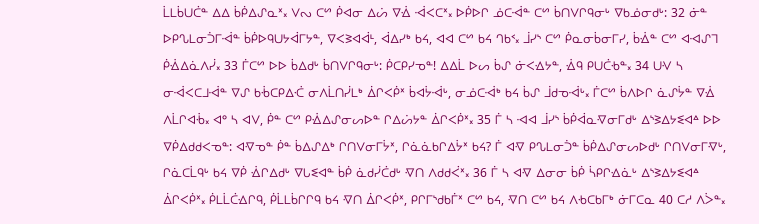ᒫᒪᑳᑌᑖᓐ ᐃᐃ ᑳᑮᐃᔑᓇᕽ᙮ ᐯᔓ ᑕᔥ ᑮᐊᓂ ᐃᔖ ᐁᐐ ᐙᐸᑕᕽ᙮ ᐅᑮᐅᒋ ᓅᑕᐙᓐ ᑕᔥ ᑳᑎᐯᒋᑫᓂᒡ ᐁᑲᓅᓂᑯᒡ: 32 ᓃᓐ ᐅᑭᔐᒪᓂᑑᒥᐙᓐ ᑳᑮᐅᑫᑌᔭᐋᒥᔭᓐ, ᐁᐸᕒᐊᐋᒻ, ᐋᐃᓯᒃ ᑲᔦ, ᐊᐊ ᑕᔥ ᑲᔦ ᒉᑲᑉ᙮ ᒨᓯᔅ ᑕᔥ ᑮᓇᓂᑳᓂᒥᓯ, ᑳᐐᓐ ᑕᔥ ᐊᐗᔑᒣ ᑮᐐᐃᓈᐱᓰ᙮ 33 ᒦᑕᔥ ᐅᐅ ᑳᐃᑯᒡ ᑳᑎᐯᒋᑫᓂᒡ: ᑮᑕᑭᓯᓀᓐ! ᐃᐃᒫ ᐅᔕ ᑳᔑ ᓃᐸᐎᔭᓐ, ᐐᑫ ᑭᑌᑖᑾᓐ᙮ 34 ᑌᐺ ᓴ ᓂᐙᐸᑕᒧᐙᓐ ᐁᔑ ᑲᒀᑕᑭᐃᑣ ᓂᐱᒫᑎᓰᒪᒃ ᐄᒋᐸᑮᕽ ᑳᐊᔮᐙᒡ, ᓂᓅᑕᐙᒃ ᑲᔦ ᑳᔑ ᒨᑯᓀᐙᒡ᙮ ᒦᑕᔥ ᑳᐱᐅᒋ ᓈᔑᔮᓐ ᐁᐐ ᐱᒫᒋᐊᒀ᙮ ᐊᐤ ᓴ ᐊᐯ, ᑮᓐ ᑕᔥ ᑭᐐᐃᔑᓂᔕᐅᓐ ᒋᐃᔖᔭᓐ ᐄᒋᐸᑮᕽ᙮ 35 ᒦ ᓴ ᐗᐊ ᒨᓯᔅ ᑳᑮᐋᓇᐌᓂᒥᑯᒡ ᐃᔅᕒᐃᔭᓬᐊᐞ ᐅᐅ ᐁᑮᐃᑯᑯᐸᓀᓐ: ᐊᐌᓀᓐ ᑮᓐ ᑳᐃᔑᐃᒃ ᒋᑎᐯᓂᒥᔮᕽ, ᒋᓈᓈᑲᒋᐃᔮᕽ ᑲᔦ? ᒦ ᐊᐌ ᑭᔐᒪᓂᑑᓐ ᑳᑮᐃᔑᓂᔕᐅᑯᒡ ᒋᑎᐯᓂᒥᐌᒡ, ᒋᓈᑕᒫᑫᒡ ᑲᔦ ᐁᑮ ᐐᒋᐃᑯᒡ ᐁᒐᓬᐊᓐ ᑳᑮ ᓈᑯᓰᑖᑯᒡ ᐌᑎ ᐱᑯᑯᐹᕽ᙮ 36 ᒦ ᓴ ᐊᐌ ᐃᓂᓂ ᑳᑮ ᓵᑭᒋᐎᓈᒡ ᐃᔅᕒᐃᔭᓬᐊᐞ ᐄᒋᐸᑮᕽ᙮ ᑮᒪᒫᑖᐎᒋᑫ, ᑮᒫᒪᑳᒋᒋᑫ ᑲᔦ ᐌᑎ ᐄᒋᐸᑮᕽ, ᑭᒋᒥᔅᑯᑲᒦᕽ ᑕᔥ ᑲᔦ, ᐌᑎ ᑕᔥ ᑲᔦ ᐱᑾᑕᑲᒥᒃ ᓃᒥᑕᓇ 40 ᑕᓱ ᐱᐴᓐ᙮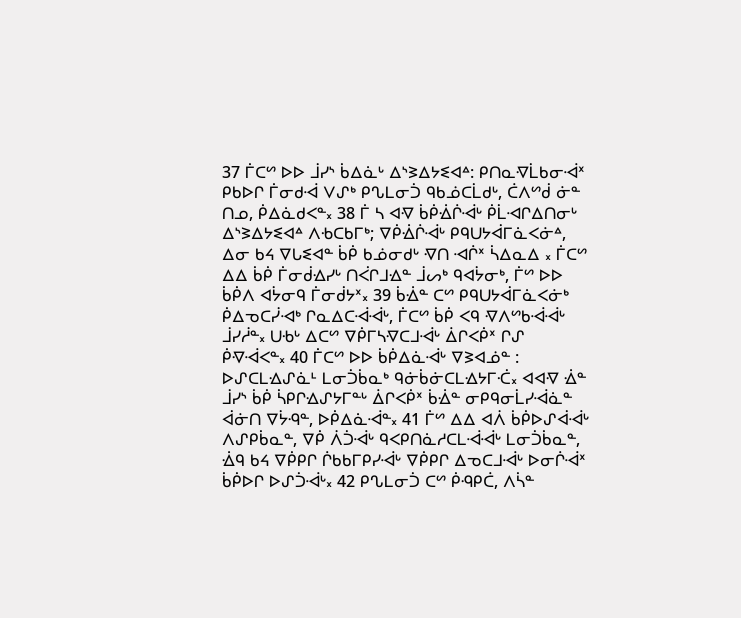37 ᒦᑕᔥ ᐅᐅ ᒨᓯᔅ ᑳᐃᓈᒡ ᐃᔅᕒᐃᔭᓬᐊᐞ: ᑭᑎᓇᐌᒫᑲᓂᐙᕽ ᑭᑲᐅᒋ ᒦᓂᑯᐙ ᐯᔑᒃ ᑭᔐᒪᓂᑑ ᑫᑲᓅᑕᒫᑯᒡ, ᑖᐱᔥᑰ ᓃᓐ ᑎᓄ, ᑮᐃᓈᑯᐸᓐ᙮ 38 ᒦ ᓴ ᐊᐌ ᑳᑮᐐᒌᐙᒡ ᑮᒫᐗᒋᐃᑎᓂᒡ ᐃᔅᕒᐃᔭᓬᐊᐞ ᐱᑾᑕᑲᒥᒃ; ᐁᑮᐐᒌᐙᒡ ᑭᑫᑌᔭᐋᒥᓈᐸᓃᐞ, ᐃᓂ ᑲᔦ ᐁᒐᓬᐊᓐ ᑳᑮ ᑲᓅᓂᑯᒡ ᐌᑎ ᐗᒌᕽ ᓵᐃᓇᐃ ᙮ ᒦᑕᔥ ᐃᐃ ᑳᑮ ᒦᓂᑰᐎᓯᒡ ᑎᐹᒋᒧᐎᓐ ᒨᔕᒃ ᑫᐊᔮᓂᒃ, ᒦᔥ ᐅᐅ ᑳᑮᐱ ᐊᔮᓂᑫ ᒦᓂᑰᔭᕽ᙮ 39 ᑳᐐᓐ ᑕᔥ ᑭᑫᑌᔭᐋᒥᓈᐸᓃᒃ ᑮᐃᓀᑕᓰᐗᒃ ᒋᓇᐃᑕᐙᐙᒡ, ᒦᑕᔥ ᑳᑮ ᐸᑫ ᐌᐱᔥᑲᐙᐙᒡ ᒨᓯᓲᓐ᙮ ᑌᑾᒡ ᐃᑕᔥ ᐁᑮᒥᓴᐌᑕᒧᐙᒡ ᐄᒋᐸᑮᕽ ᒋᔑ ᑮᐌᐙᐸᓐ᙮ 40 ᒦᑕᔥ ᐅᐅ ᑳᑮᐃᓈᐙᒡ ᐁᕒᐊᓅᓐ : ᐅᔑᑕᒪᐎᔑᓈᒻ ᒪᓂᑑᑳᓇᒃ ᑫᓃᑳᓃᑕᒪᐎᔭᒥᑣ᙮ ᐊᐊᐌ ᐐᓐ ᒨᓯᔅ ᑳᑮ ᓵᑭᒋᐎᔑᔭᒥᓐᒡ ᐄᒋᐸᑮᕽ ᑳᐐᓐ ᓂᑭᑫᓂᒫᓯᐙᓈᓐ ᐋᓃᑎ ᐁᔮᑴᓐ, ᐅᑮᐃᓈᐙᓐ᙮ 41 ᒦᔥ ᐃᐃ ᐊᐲ ᑳᑮᐅᔑᐋᐙᒡ ᐱᔑᑭᑳᓇᓐ, ᐁᑮ ᐲᑑᐙᒡ ᑫᐸᑭᑎᓈᓱᑕᒪᐙᐙᒡ ᒪᓂᑑᑳᓇᓐ, ᐐᑫ ᑲᔦ ᐁᑮᑭᒋ ᒌᑲᑲᒥᑭᓯᐙᒡ ᐁᑮᑭᒋ ᐃᓀᑕᒧᐙᒡ ᐅᓂᒌᐙᕽ ᑳᑮᐅᒋ ᐅᔑᑑᐙᒡ᙮ 42 ᑭᔐᒪᓂᑑ ᑕᔥ ᑮᑴᑭᑖ, ᐱᓵᓐ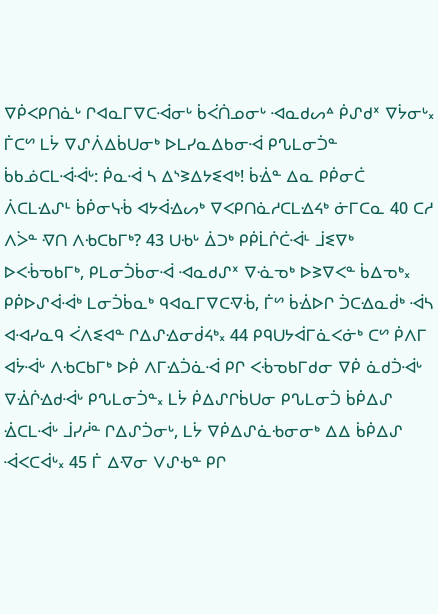ᐁᑮᐸᑭᑎᓈᒡ ᒋᐊᓇᒥᐁᑕᐙᓂᒡ ᑳᐹᑏᓄᓂᒡ ᐗᓇᑯᔕᐞ ᑮᔑᑯᕽ ᐁᔮᓂᒡ᙮ ᒦᑕᔥ ᒪᔮ ᐁᔑᐲᐃᑳᑌᓂᒃ ᐅᒪᓯᓇᐃᑲᓂᐙ ᑭᔐᒪᓂᑑᓐ ᑳᑲᓅᑕᒪᐙᐙᒡ: ᑮᓇᐙ ᓴ ᐃᔅᕒᐃᔭᓬᐊᒃ! ᑳᐐᓐ ᐃᓇ ᑭᑮᓂᑖ ᐲᑕᒪᐎᔑᒻ ᑳᑮᓂᓭᒀ ᐊᔭᐋᐎᔕᒃ ᐁᐸᑭᑎᓈᓱᑕᒪᐎᔦᒃ ᓃᒥᑕᓇ 40 ᑕᓱ ᐱᐴᓐ ᐌᑎ ᐱᑾᑕᑲᒥᒃ? 43 ᑌᑾᒡ ᐄᑐᒃ ᑭᑮᒫᒌᑖᐙᒻ ᒨᓬᐁᒃ ᐅᐸᒀᓀᑲᒥᒃ, ᑭᒪᓂᑑᑳᓂᐙ ᐗᓇᑯᔑᕽ ᐁᓍᓀᒃ ᐅᕒᐁᐸᓐ ᑳᐃᓀᒃ᙮ ᑭᑮᐅᔑᐋᐙᒃ ᒪᓂᑑᑳᓇᒃ ᑫᐊᓇᒥᐁᑕᐌᒀ, ᒦᔥ ᑳᐐᐅᒋ ᑑᑕᐎᓇᑰᒃ ᐙᓴ ᐊᐗᓯᓇᑫ ᐹᐱᓬᐊᓐ ᒋᐃᔑᐎᓂᑰᔦᒃ᙮ 44 ᑭᑫᑌᔭᐋᒥᓈᐸᓃᒃ ᑕᔥ ᑮᐱᒥ ᐊᔮᐙᒡ ᐱᑾᑕᑲᒥᒃ ᐅᑮ ᐱᒥᐎᑑᓈᐙ ᑭᒋ ᐸᒀᓀᑲᒥᑯᓂ ᐁᑮ ᓈᑯᑑᐙᒡ ᐁᐐᒌᐎᑯᐙᒡ ᑭᔐᒪᓂᑑᓐ᙮ ᒪᔮ ᑮᐃᔑᒋᑳᑌᓂ ᑭᔐᒪᓂᑑ ᑳᑮᐃᔑ ᐐᑕᒪᐙᒡ ᒨᓯᓲᓐ ᒋᐃᔑᑑᓂᒡ, ᒪᔮ ᐁᑮᐃᔑᓈᑾᓂᓂᒃ ᐃᐃ ᑳᑮᐃᔑ ᐙᐸᑕᐋᒡ᙮ 45 ᒦ ᐃᐌᓂ ᐯᔑᑾᓐ ᑭᒋ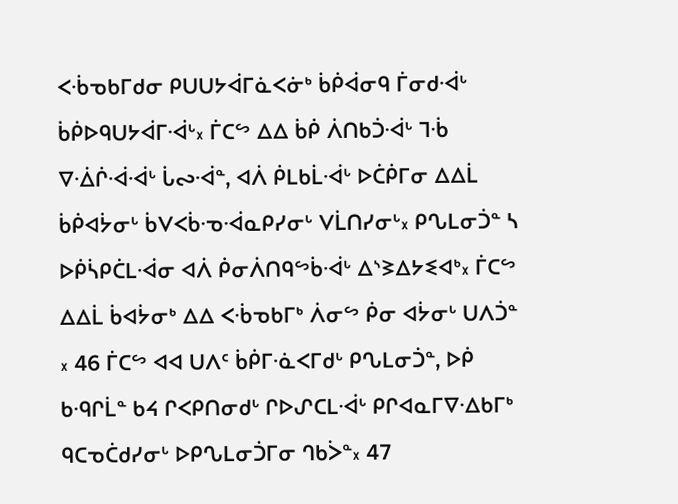ᐸᒀᓀᑲᒥᑯᓂ ᑭᑌᑌᔭᐋᒥᓈᐸᓃᒃ ᑳᑮᐋᓂᑫ ᒦᓂᑯᐙᒡ ᑳᑮᐅᑫᑌᔭᐋᒥᐙᒡ᙮ ᒦᑕᔥ ᐃᐃ ᑳᑮ ᐲᑎᑲᑑᐙᒡ ᒣᒀ ᐁᐐᒌᐙᐙᒡ ᒑᔓᐙᓐ, ᐊᐲ ᑮᒪᑲᒫᐙᒡ ᐅᑖᑮᒥᓂ ᐃᐃᒫ ᑳᑮᐊᔮᓂᒡ ᑳᐯᐸᑳᓉᐙᓇᑭᓯᓂᒡ ᐯᒫᑎᓯᓂᒡ᙮ ᑭᔐᒪᓂᑑᓐ ᓴ ᐅᑮᓵᑭᑖᒪᐙᓂ ᐊᐲ ᑮᓂᐲᑎᑫᔥᑳᐙᒡ ᐃᔅᕒᐃᔭᓬᐊᒃ᙮ ᒦᑕᔥ ᐃᐃᒫ ᑳᐊᔮᓂᒃ ᐃᐃ ᐸᒀᓀᑲᒥᒃ ᐲᓂᔥ ᑮᓂ ᐊᔮᓂᒡ ᑌᐱᑑᓐ ᙮ 46 ᒦᑕᔥ ᐊᐊ ᑌᐱᑦ ᑳᑮᒥᓍᐸᒥᑯᒡ ᑭᔐᒪᓂᑑᓐ, ᐅᑮ ᑲᑴᒋᒫᓐ ᑲᔦ ᒋᐸᑭᑎᓂᑯᒡ ᒋᐅᔑᑕᒪᐙᒡ ᑭᒋᐊᓇᒥᐁᐎᑲᒥᒃ ᑫᑕᓀᑖᑯᓯᓂᒡ ᐅᑭᔐᒪᓂᑑᒥᓂ ᒉᑲᐴᓐ᙮ 47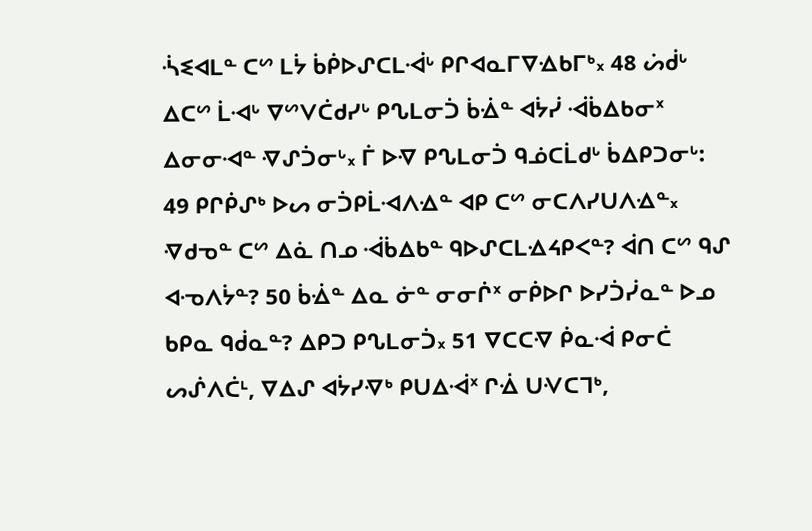ᔂᓬᐊᒪᓐ ᑕᔥ ᒪᔮ ᑳᑮᐅᔑᑕᒪᐙᒡ ᑭᒋᐊᓇᒥᐁᐎᑲᒥᒃ᙮ 48 ᔖᑰᒡ ᐃᑕᔥ ᒫᐗᒡ ᐁᔥᐯᑖᑯᓯᒡ ᑭᔐᒪᓂᑑ ᑳᐐᓐ ᐊᔮᓰ ᐙᑳᐃᑲᓂᕽ ᐃᓂᓂᐗᓐ ᐌᔑᑑᓂᒡ᙮ ᒦ ᐅᐌ ᑭᔐᒪᓂᑑ ᑫᓅᑕᒫᑯᒡ ᑳᐃᑭᑐᓂᒡ: 49 ᑭᒋᑮᔑᒃ ᐅᔕ ᓂᑑᑭᒫᐗᐱᐎᓐ ᐊᑭ ᑕᔥ ᓂᑕᐱᓯᑌᐱᐎᓐ᙮ ᐌᑯᓀᓐ ᑕᔥ ᐃᓈ ᑎᓄ ᐙᑳᐃᑲᓐ ᑫᐅᔑᑕᒪᐎᔦᑭᐸᓐ? ᐋᑎ ᑕᔥ ᑫᔑ ᐊᓉᐱᔮᓐ? 50 ᑳᐐᓐ ᐃᓇ ᓃᓐ ᓂᓂᒌᕽ ᓂᑮᐅᒋ ᐅᓯᑑᓰᓇᓐ ᐅᓄ ᑲᑭᓇ ᑫᑰᓇᓐ? ᐃᑭᑐ ᑭᔐᒪᓂᑑ᙮ 51 ᐁᑕᑕᐌ ᑮᓇᐙ ᑭᓂᑖ ᔕᔒᐱᑖᒻ, ᐁᐃᔑ ᐊᔮᓯᐌᒃ ᑭᑌᐃᐙᕽ ᒋᐐ ᑌᐺᑕᒣᒃ,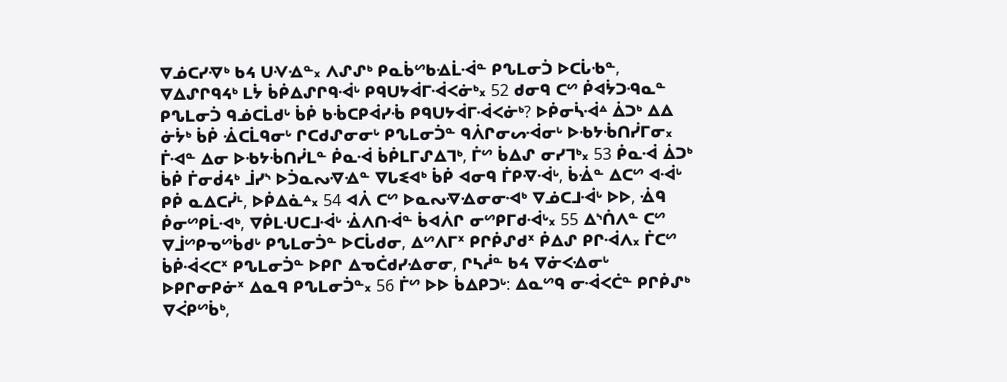ᐁᓅᑕᓯᐌᒃ ᑲᔦ ᑌᐺᐎᓐ᙮ ᐱᔑᔑᒃ ᑭᓇᑳᔥᑲᐎᒫᐙᓐ ᑭᔐᒪᓂᑑ ᐅᑕᒑᑾᓐ, ᐁᐃᔑᒋᑫᔦᒃ ᒪᔮ ᑳᑮᐃᔑᒋᑫᐙᒡ ᑭᑫᑌᔭᐋᒥᐙᐸᓃᒃ᙮ 52 ᑯᓂᑫ ᑕᔥ ᑮᐊᔮᑐᑴᓇᓐ ᑭᔐᒪᓂᑑ ᑫᓅᑕᒫᑯᒡ ᑳᑮ ᑲᒀᑕᑭᐋᓯᒀ ᑭᑫᑌᔭᐋᒥᐙᐸᓃᒃ? ᐅᑮᓂᓵᐙᐞ ᐄᑐᒃ ᐃᐃ ᓃᔮᒃ ᑳᑮ ᐐᑕᒫᑫᓂᒡ ᒋᑕᑯᔑᓂᓂᒡ ᑭᔐᒪᓂᑑᓐ ᑫᐲᒋᓂᔕᐙᓂᒡ ᐅᑾᔭᒀᑎᓰᒥᓂ᙮ ᒦᐗᓐ ᐃᓂ ᐅᑾᔭᒀᑎᓰᒪᓐ ᑮᓇᐙ ᑳᑮᒪᒥᔑᐃᒣᒃ, ᒦᔥ ᑳᐃᔑ ᓂᓯᒣᒃ᙮ 53 ᑮᓇᐙ ᐄᑐᒃ ᑳᑮ ᒦᓂᑰᔦᒃ ᒨᓯᔅ ᐅᑑᓇᔓᐌᐎᓐ ᐁᒐᓬᐊᒃ ᑳᑮ ᐊᓂᑫ ᒦᑭᐌᐙᒡ, ᑳᐐᓐ ᐃᑕᔥ ᐊᐙᒡ ᑭᑮ ᓇᐃᑕᓰᒻ, ᐅᑮᐃᓈᐞ᙮ 54 ᐊᐲ ᑕᔥ ᐅᓇᔓᐌᐎᓂᓂᐗᒃ ᐁᓅᑕᒧᐙᒡ ᐅᐅ, ᐐᑫ ᑮᓂᔥᑭᒫᐗᒃ, ᐁᑮᒪᑗᑕᒧᐙᒡ ᐐᐱᑎᐙᓐ ᑳᐊᐲᒋ ᓂᔥᑭᒥᑯᐙᒡ᙮ 55 ᐃᔅᑏᐱᓐ ᑕᔥ ᐁᒨᔥᑭᓀᔥᑳᑯᒡ ᑭᔐᒪᓂᑑᓐ ᐅᑕᒑᑯᓂ, ᐃᔥᐱᒥᕽ ᑭᒋᑮᔑᑯᕽ ᑮᐃᔑ ᑭᒋᐙᐱ᙮ ᒦᑕᔥ ᑳᑮᐙᐸᑕᕽ ᑭᔐᒪᓂᑑᓐ ᐅᑭᒋ ᐃᓀᑖᑯᓯᐎᓂᓂ, ᒋᓴᓲᓐ ᑲᔦ ᐁᓃᐸᐎᓂᒡ ᐅᑭᒋᓂᑭᓃᕽ ᐃᓇᑫ ᑭᔐᒪᓂᑑᓐ᙮ 56 ᒦᔥ ᐅᐅ ᑳᐃᑭᑐᒡ: ᐃᓇᔥᑫ ᓂᐙᐸᑖᓐ ᑭᒋᑮᔑᒃ ᐁᐹᑭᔥᑳᒃ,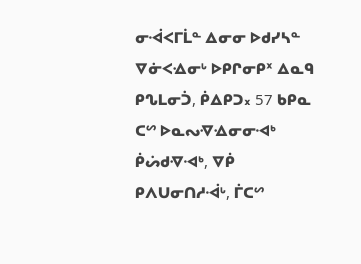ᓂᐙᐸᒥᒫᓐ ᐃᓂᓂ ᐅᑯᓯᓴᓐ ᐁᓃᐸᐎᓂᒡ ᐅᑭᒋᓂᑭᕽ ᐃᓇᑫ ᑭᔐᒪᓂᑑ, ᑮᐃᑭᑐ᙮ 57 ᑲᑭᓇ ᑕᔥ ᐅᓇᔓᐌᐎᓂᓂᐗᒃ ᑮᔖᑯᐌᐗᒃ, ᐁᑮ ᑭᐱᑌᓂᑎᓱᐙᒡ, ᒦᑕᔥ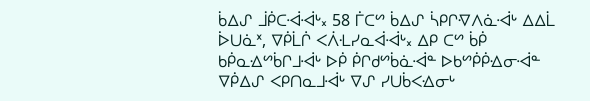ᑳᐃᔑ ᒨᑮᑕᐙᐙᒡ᙮ 58 ᒦᑕᔥ ᑳᐃᔑ ᓵᑭᒋᐌᐱᓈᐙᒡ ᐃᐃᒫ ᐆᑌᓈᕽ, ᐁᑮᒫᒌ ᐸᐲᒶᓯᓇᐋᐙᒡ᙮ ᐃᑭ ᑕᔥ ᑳᑮ ᑲᑮᓇᐎᔥᑳᒋᒧᐙᒡ ᐅᑮ ᑮᒋᑯᔥᑳᓈᐙᓐ ᐅᑲᔥᑮᑮᐎᓂᐙᓐ ᐁᑮᐃᔑ ᐸᑭᑎᓇᒧᐙᒡ ᐁᔑ ᓯᑌᑳᐸᐎᓂᒡ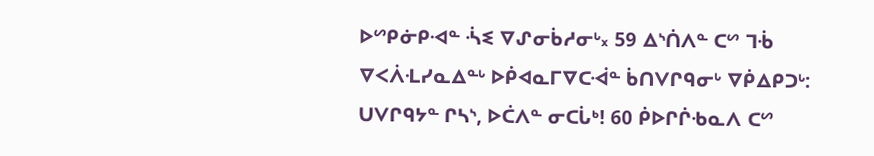ᐅᔥᑭᓃᑭᐗᓐ ᔂᓬ ᐁᔑᓂᑳᓱᓂᒡ᙮ 59 ᐃᔅᑏᐱᓐ ᑕᔥ ᒣᒀ ᐁᐸᐲᒶᓯᓇᐃᓐᒡ ᐅᑮᐊᓇᒥᐁᑕᐙᓐ ᑳᑎᐯᒋᑫᓂᒡ ᐁᑮᐃᑭᑐᒡ: ᑌᐯᒋᑫᔭᓐ ᒋᓴᔅ, ᐅᑖᐱᓐ ᓂᑕᒑᒃ! 60 ᑮᐅᒋᒌᑾᓇᐱ ᑕᔥ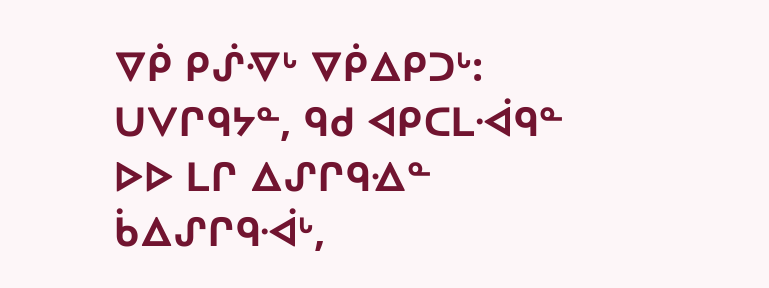ᐁᑮ ᑭᔒᐌᒡ ᐁᑮᐃᑭᑐᒡ: ᑌᐯᒋᑫᔭᓐ, ᑫᑯ ᐊᑭᑕᒪᐙᑫᓐ ᐅᐅ ᒪᒋ ᐃᔑᒋᑫᐎᓐ ᑳᐃᔑᒋᑫᐙᒡ,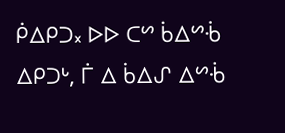ᑮᐃᑭᑐ᙮ ᐅᐅ ᑕᔥ ᑳᐃᔥᒀ ᐃᑭᑐᒡ, ᒦ ᐃ ᑳᐃᔑ ᐃᔥᒀ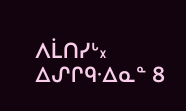ᐱᒫᑎᓯᒡ᙮
ᐃᔑᒋᑫᐎᓇᓐ 8